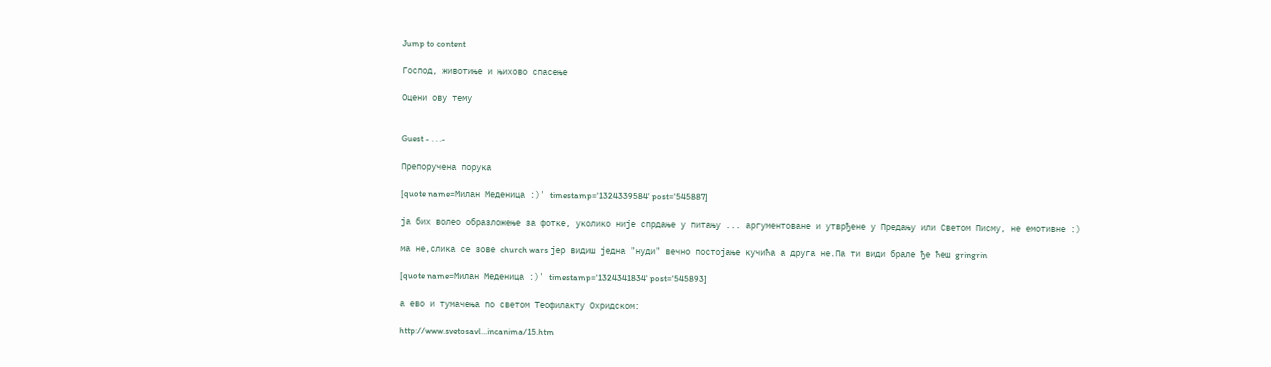Jump to content

Господ, животиње и њихово спасење

Оцени ову тему


Guest - . . .-

Препоручена порука

[quote name=Милан Меденица :)' timestamp='1324339584' post='545887]

ја бих волео образложење за фотке, уколико није спрдање у питању ... аргументоване и утврђене у Предању или Светом Писму, не емотивне :)

ма не,слика се зове church wars јер видиш једна "нуди" вечно постојање кучића а друга не.Па ти види брале ђе ћеш gringrin

[quote name=Милан Меденица :)' timestamp='1324341834' post='545893]

а ево и тумачења по светом Теофилакту Охридском:

http://www.svetosavl...incanima/15.htm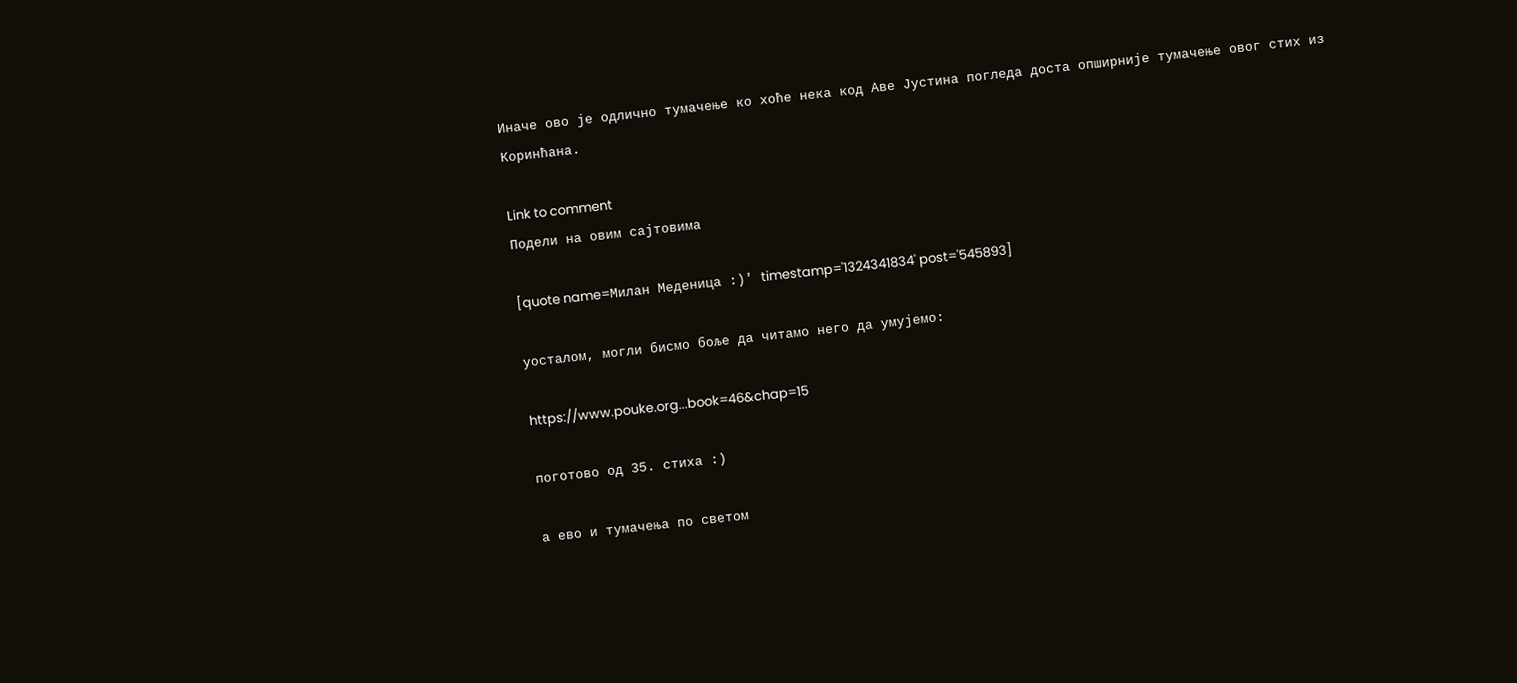Иначе ово је одлично тумачење ко хоће нека код Аве Јустина погледа доста опширније тумачење овог стих из Коринћана.

Link to comment
Подели на овим сајтовима

[quote name=Милан Меденица :)' timestamp='1324341834' post='545893]

уосталом, могли бисмо боље да читамо него да умујемо:

https://www.pouke.org...book=46&chap=15

поготово од 35. стиха :)

а ево и тумачења по светом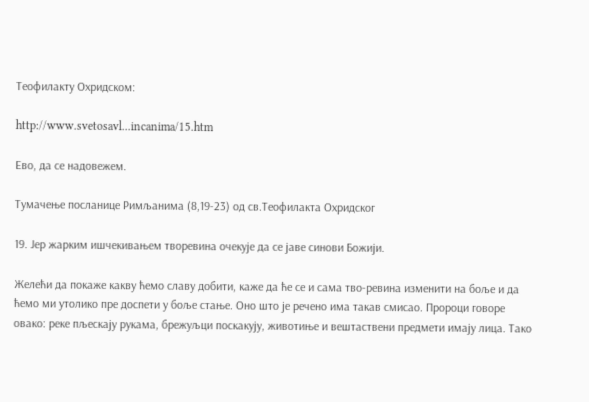Теофилакту Охридском:

http://www.svetosavl...incanima/15.htm

Ево, да се надовежем.

Тумачење посланице Римљанима (8,19-23) од св.Теофилакта Охридског

19. Јер жарким ишчекивањем творевина очекује да се јаве синови Божији.

Желећи да покаже какву ћемо славу добити, каже да ће се и сама тво-ревина изменити на боље и да ћемо ми утолико пре доспети у боље стање. Оно што је речено има такав смисао. Пророци говоре овако: реке пљескају рукама, брежуљци поскакују, животиње и вештаствени предмети имају лица. Тако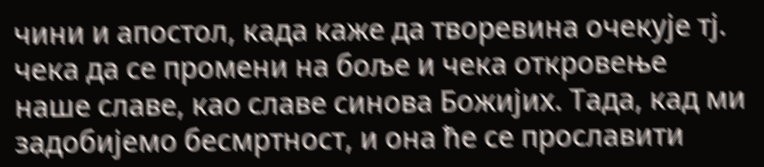чини и апостол, када каже да творевина очекује тј. чека да се промени на боље и чека откровење наше славе, као славе синова Божијих. Тада, кад ми задобијемо бесмртност, и она ће се прославити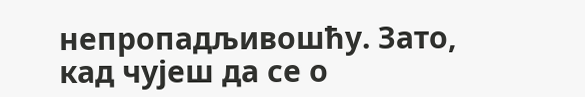непропадљивошћу. Зато, кад чујеш да се о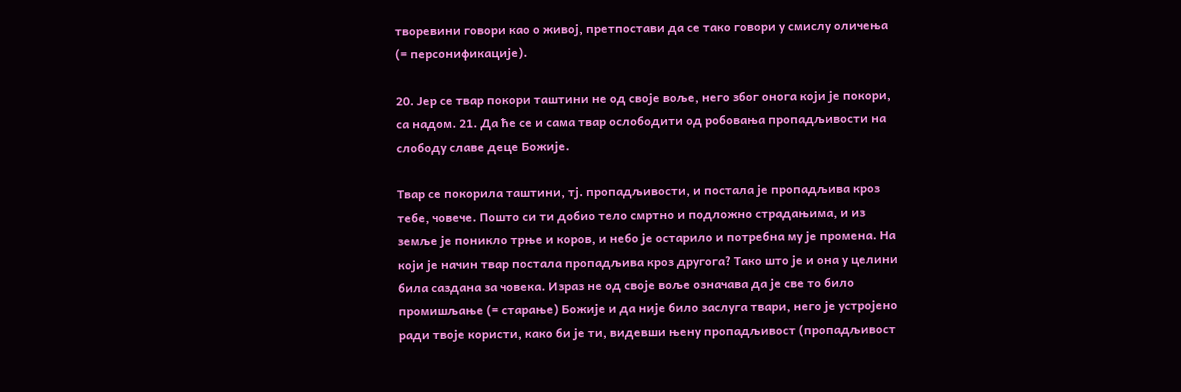творевини говори као о живој, претпостави да се тако говори у смислу оличења (= персонификације).

20. Јер се твар покори таштини не од своје воље, него због онога који је покори, са надом. 21. Да ће се и сама твар ослободити од робовања пропадљивости на слободу славе деце Божије.

Твар се покорила таштини, тј. пропадљивости, и постала је пропадљива кроз тебе, човече. Пошто си ти добио тело смртно и подложно страдањима, и из земље је поникло трње и коров, и небо је остарило и потребна му је промена. На који је начин твар постала пропадљива кроз другога? Тако што је и она у целини била саздана за човека. Израз не од своје воље означава да је све то било промишљање (= старање) Божије и да није било заслуга твари, него је устројено ради твоје користи, како би је ти, видевши њену пропадљивост (пропадљивост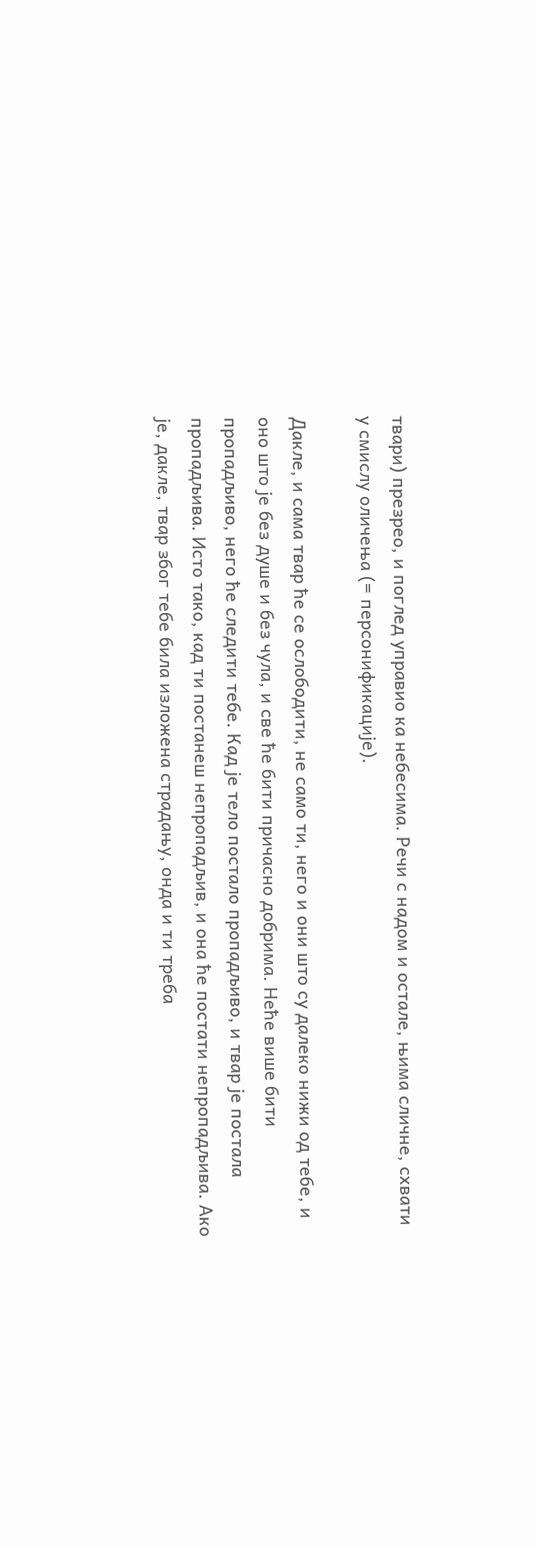твари) презрео, и поглед управио ка небесима. Речи с надом и остале, њима сличне, схвати у смислу оличења (= персонификације).

Дакле, и сама твар ће се ослободити, не само ти, него и они што су далеко нижи од тебе, и оно што је без душе и без чула, и све ће бити причасно добрима. Неће више бити пропадљиво, него ће следити тебе. Кад је тело постало пропадљиво, и твар је постала пропадљива. Исто тако, кад ти постанеш непропадљив, и она ће постати непропадљива. Ако је, дакле, твар због тебе била изложена страдању, онда и ти треба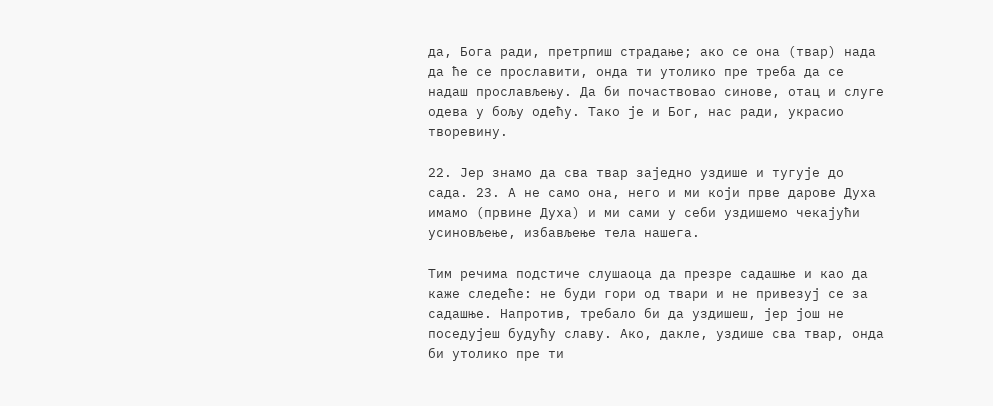да, Бога ради, претрпиш страдање; ако се она (твар) нада да ће се прославити, онда ти утолико пре треба да се надаш прослављењу. Да би почаствовао синове, отац и слуге одева у бољу одећу. Тако је и Бог, нас ради, украсио творевину.

22. Јер знамо да сва твар заједно уздише и тугује до сада. 23. А не само она, него и ми који прве дарове Духа имамо (првине Духа) и ми сами у себи уздишемо чекајући усиновљење, избављење тела нашега.

Тим речима подстиче слушаоца да презре садашње и као да каже следеће: не буди гори од твари и не привезуј се за садашње. Напротив, требало би да уздишеш, јер још не поседујеш будућу славу. Ако, дакле, уздише сва твар, онда би утолико пре ти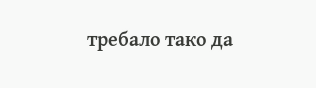требало тако да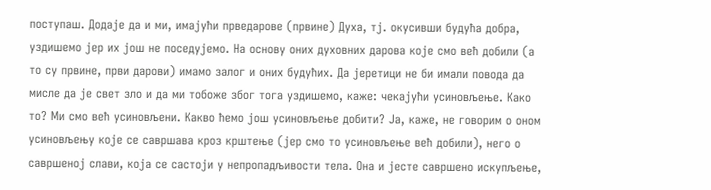поступаш. Додаје да и ми, имајући прведарове (првине) Духа, тј. окусивши будућа добра, уздишемо јер их још не поседујемо. На основу оних духовних дарова које смо већ добили (а то су првине, први дарови) имамо залог и оних будућих. Да јеретици не би имали повода да мисле да је свет зло и да ми тобоже због тога уздишемо, каже: чекајући усиновљење. Како то? Ми смо већ усиновљени. Какво ћемо још усиновљење добити? Ја, каже, не говорим о оном усиновљењу које се савршава кроз крштење (јер смо то усиновљење већ добили), него о савршеној слави, која се састоји у непропадљивости тела. Она и јесте савршено искупљење,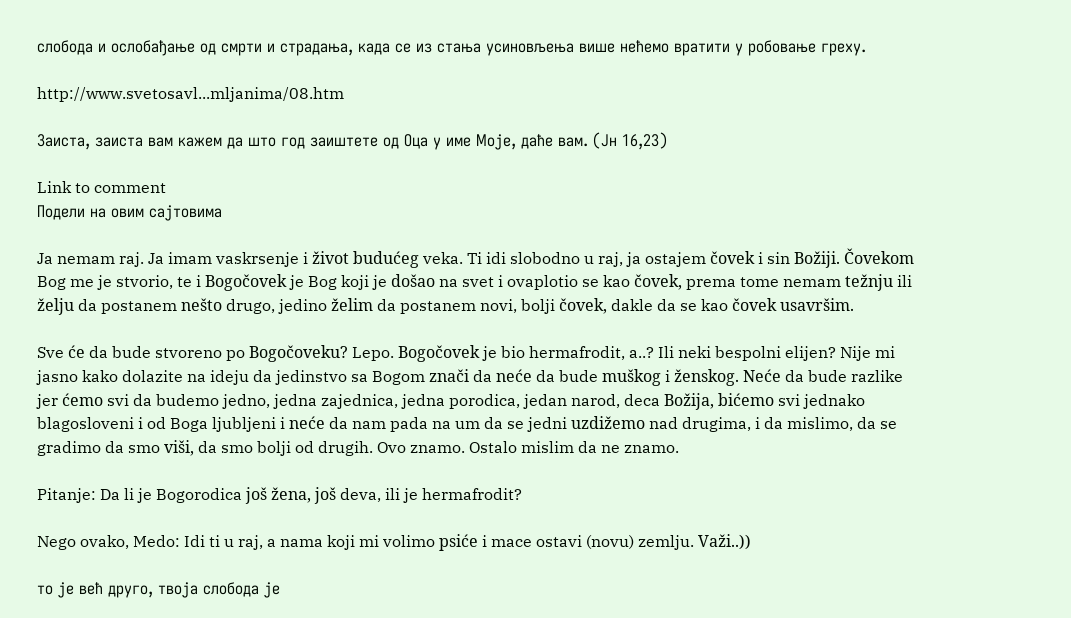слобода и ослобађање од смрти и страдања, када се из стања усиновљења више нећемо вратити у робовање греху.

http://www.svetosavl...mljanima/08.htm

Заиста, заиста вам кажем да што год заиштете од Оца у име Моје, даће вам. (Јн 16,23)

Link to comment
Подели на овим сајтовима

Ja nemam raj. Ja imam vaskrsenje i život budućeg veka. Ti idi slobodno u raj, ja ostajem čovek i sin Božiji. Čovekom Bog me je stvorio, te i Bogočovek je Bog koji je došao na svet i ovaplotio se kao čovek, prema tome nemam težnju ili želju da postanem nešto drugo, jedino želim da postanem novi, bolji čovek, dakle da se kao čovek usavršim.

Sve će da bude stvoreno po Bogočoveku? Lepo. Bogočovek je bio hermafrodit, a..? Ili neki bespolni elijen? Nije mi jasno kako dolazite na ideju da jedinstvo sa Bogom znači da neće da bude muškog i ženskog. Neće da bude razlike jer ćemo svi da budemo jedno, jedna zajednica, jedna porodica, jedan narod, deca Božija, bićemo svi jednako blagosloveni i od Boga ljubljeni i neće da nam pada na um da se jedni uzdižemo nad drugima, i da mislimo, da se gradimo da smo viši, da smo bolji od drugih. Ovo znamo. Ostalo mislim da ne znamo.

Pitanje: Da li je Bogorodica još žena, još deva, ili je hermafrodit?

Nego ovako, Medo: Idi ti u raj, a nama koji mi volimo psiće i mace ostavi (novu) zemlju. Važi..))

то је већ друго, твоја слобода је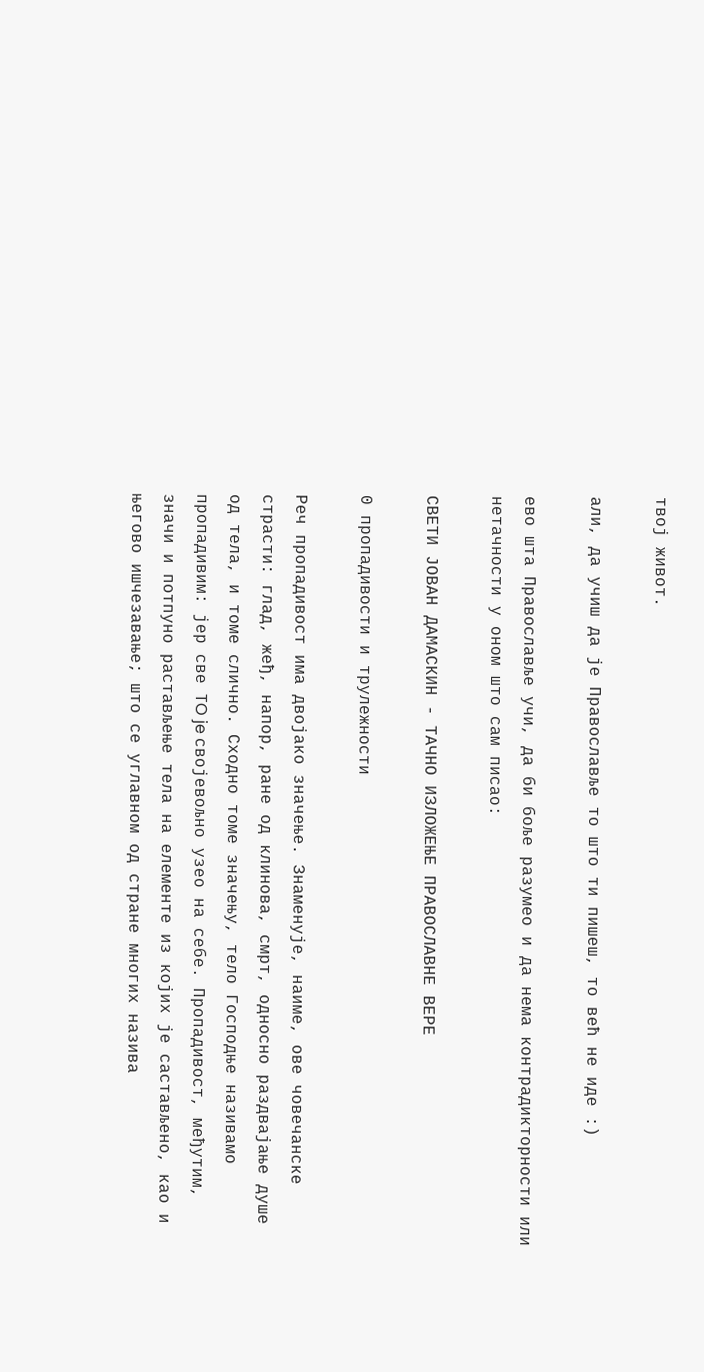твој живот.

али, да учиш да је Православље то што ти пишеш, то већ не иде :)

ево шта Православље учи, да би боље разумео и да нема контрадикторности или нетачности у оном што сам писао:

СВЕТИ ЈОВАН ДАМАСКИН - ТАЧНО ИЗЛОЖЕЊЕ ПРАВОСЛАВНЕ ВЕРЕ

0 пропадивости и трулежности

Реч пропадивост има двојако значење. Знаменује, наиме, ове човечанске страсти: глад, жеђ, напор, ране од клинова, смрт, односно раздвајање душе од тела, и томе слично. Сходно томе значењу, тело Господње називамо пропадивим: јер све TO je својевољно узео на себе. Пропадивост, међутим, значи и потпуно растављење тела на елементе из којих је састављено, као и његово ишчезавање; што се углавном од стране многих назива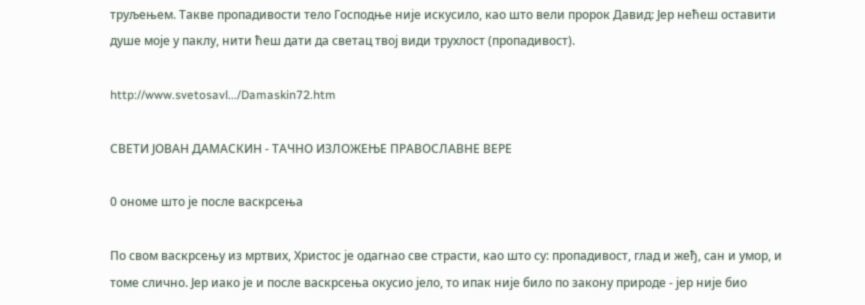труљењем. Такве пропадивости тело Господње није искусило, као што вели пророк Давид: Јер нећеш оставити душе моје у паклу, нити ћеш дати да светац твој види трухлост (пропадивост).

http://www.svetosavl.../Damaskin72.htm

СВЕТИ ЈОВАН ДАМАСКИН - ТАЧНО ИЗЛОЖЕЊЕ ПРАВОСЛАВНЕ ВЕРЕ

0 ономе што је после васкрсења

По свом васкрсењу из мртвих, Христос је одагнао све страсти, као што су: пропадивост, глад и жеђ, сан и умор, и томе слично. Јер иако је и после васкрсења окусио јело, то ипак није било по закону природе - јер није био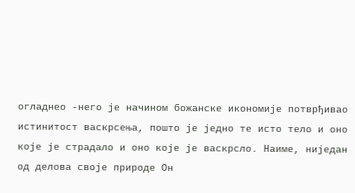огладнео -него је начином божанске икономије потврђивао истинитост васкрсења, пошто је једно те исто тело и оно које је страдало и оно које је васкрсло. Наиме, ниједан од делова своје природе Он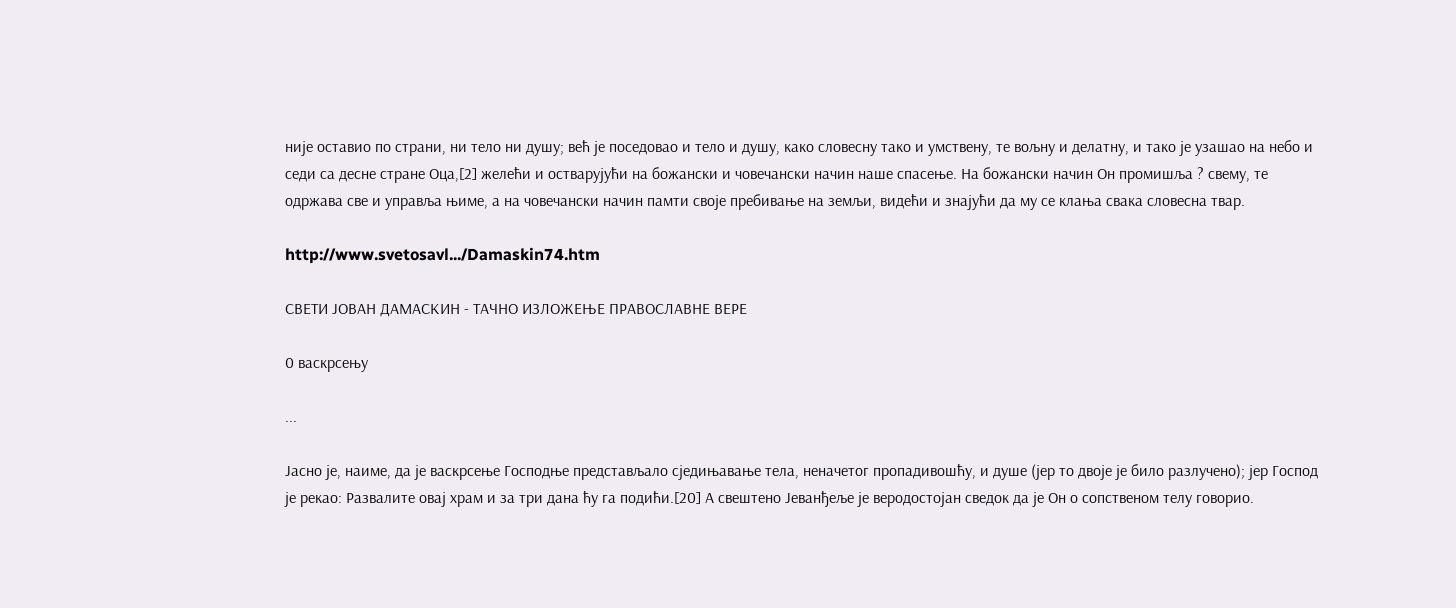није оставио по страни, ни тело ни душу; већ је поседовао и тело и душу, како словесну тако и умствену, те вољну и делатну, и тако је узашао на небо и седи са десне стране Оца,[2] желећи и остварујући на божански и човечански начин наше спасење. На божански начин Он промишља ? свему, те одржава све и управља њиме, а на човечански начин памти своје пребивање на земљи, видећи и знајући да му се клања свака словесна твар.

http://www.svetosavl.../Damaskin74.htm

СВЕТИ ЈОВАН ДАМАСКИН - ТАЧНО ИЗЛОЖЕЊЕ ПРАВОСЛАВНЕ ВЕРЕ

0 васкрсењу

...

Јасно је, наиме, да је васкрсење Господње представљало сједињавање тела, неначетог пропадивошћу, и душе (јер то двоје је било разлучено); јер Господ је рекао: Развалите овај храм и за три дана ћу га подићи.[20] А свештено Јеванђеље је веродостојан сведок да је Он о сопственом телу говорио.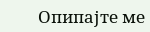Опипајте ме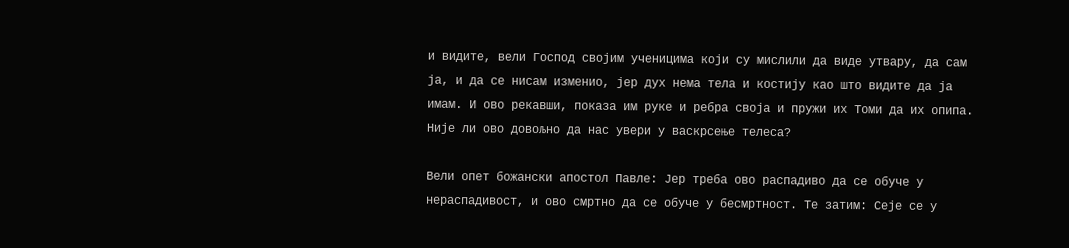и видите, вели Господ својим ученицима који су мислили да виде утвару, да сам ја, и да се нисам изменио, јер дух нема тела и костију као што видите да ја имам. И ово рекавши, показа им руке и ребра своја и пружи их Томи да их опипа. Није ли ово довољно да нас увери у васкрсење телеса?

Вели опет божански апостол Павле: Јер треба ово распадиво да се обуче у нераспадивост, и ово смртно да се обуче у бесмртност. Те затим: Сеје се у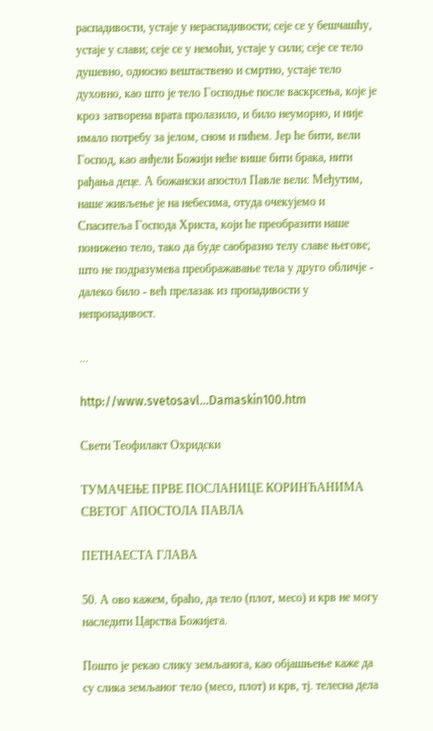распадивости, устаје у нераспадивости; сеје се у бешчашћу, устаје у слави; сеје се у немоћи, устаје у сили; сеје се тело душевно, односно вештаствено и смртно, устаје тело духовно, као што је тело Господње после васкрсења, које је кроз затворена врата пролазило, и било неуморно, и није имало потребу за јелом, сном и пићем. Јер ће бити, вели Господ, као анђели Божији неће више бити брака, нити рађања деце. А божански апостол Павле вели: Међутим, наше живљење је на небесима, отуда очекујемо и Спаситеља Господа Христа, који ће преобразити наше понижено тело, тако да буде саобразно телу славе његове; што не подразумева преображавање тела у друго обличје - далеко било - већ прелазак из пропадивости у непропадивост.

...

http://www.svetosavl...Damaskin100.htm

Свети Теофилакт Охридски

ТУМАЧЕЊЕ ПРВЕ ПОСЛАНИЦЕ КОРИНЋАНИМА СВЕТОГ АПОСТОЛА ПАВЛА

ПЕТНАЕСТА ГЛАВА

50. А ово кажем, браћо, да тело (плот, месо) и крв не могу наследити Царства Божијега.

Пошто је рекао слику земљанога, као објашњење каже да су слика земљаног тело (месо, плот) и крв, тј. телесна дела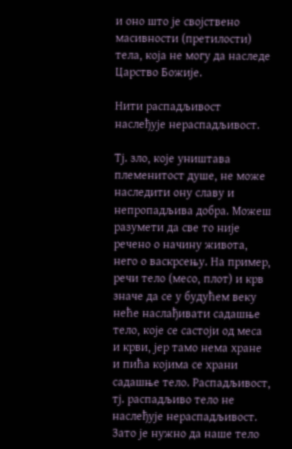и оно што је својствено масивности (претилости) тела, која не могу да наследе Царство Божије.

Нити распадљивост наслеђује нераспадљивост.

Тј. зло, које уништава племенитост душе, не може наследити ону славу и непропадљива добра. Можеш разумети да све то није речено о начину живота, него о васкрсењу. На пример, речи тело (месо, плот) и крв значе да се у будућем веку неће наслађивати садашње тело, које се састоји од меса и крви, јер тамо нема хране и пића којима се храни садашње тело. Распадљивост, тј. распадљиво тело не наслеђује нераспадљивост. Зато је нужно да наше тело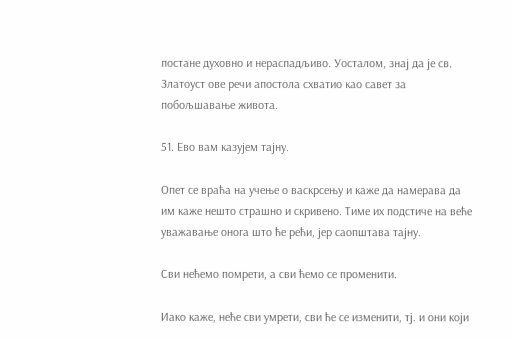постане духовно и нераспадљиво. Уосталом, знај да је св. Златоуст ове речи апостола схватио као савет за побољшавање живота.

51. Ево вам казујем тајну.

Опет се враћа на учење о васкрсењу и каже да намерава да им каже нешто страшно и скривено. Тиме их подстиче на веће уважавање онога што ће рећи, јер саопштава тајну.

Сви нећемо помрети, а сви ћемо се променити.

Иако каже, неће сви умрети, сви ће се изменити, тј. и они који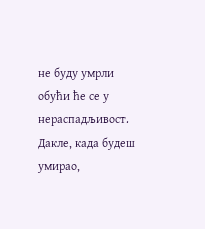не буду умрли обући ће се у нераспадљивост. Дакле, када будеш умирао,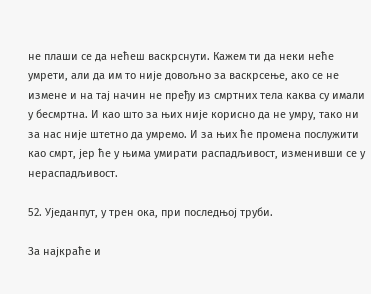не плаши се да нећеш васкрснути. Кажем ти да неки неће умрети, али да им то није довољно за васкрсење, ако се не измене и на тај начин не пређу из смртних тела каква су имали у бесмртна. И као што за њих није корисно да не умру, тако ни за нас није штетно да умремо. И за њих ће промена послужити као смрт, јер ће у њима умирати распадљивост, изменивши се у нераспадљивост.

52. Уједанпут, у трен ока, при последњој труби.

За најкраће и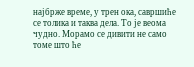најбрже време, у трен ока, савршиће се толика и таква дела. То је веома чудно. Морамо се дивити не само томе што ће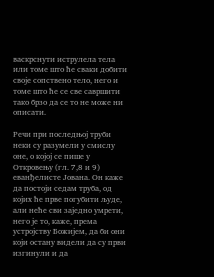васкрснути иструлела тела или томе што ће сваки добити своје сопствено тело, него и томе што ће се све савршити тако брзо да се то не може ни описати.

Речи при последњој труби неки су разумели у смислу оне, о којој се пише у Откровењу (гл. 7,8 и 9) еванђелисте Јована. Он каже да постоји седам труба, од којих ће прве погубити људе, али неће сви заједно умрети, него је то, каже, према устројству Божијем, да би они који остану видели да су први изгинули и да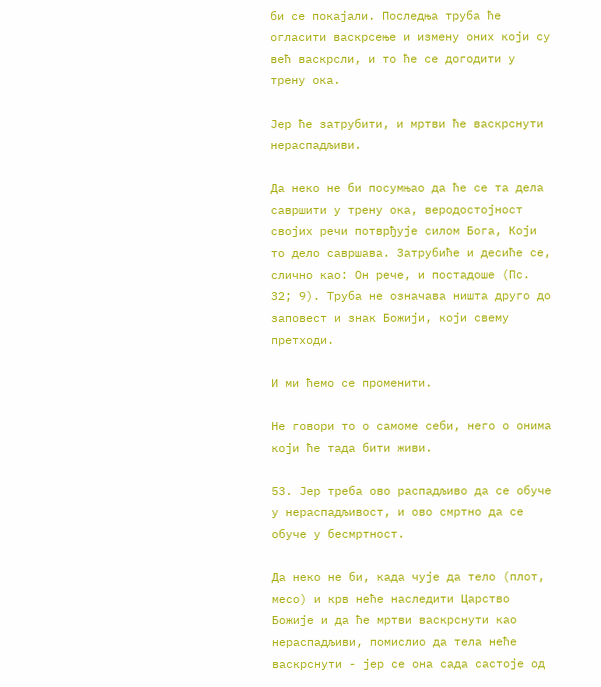би се покајали. Последња труба ће огласити васкрсење и измену оних који су већ васкрсли, и то ће се догодити у трену ока.

Јер ће затрубити, и мртви ће васкрснути нераспадљиви.

Да неко не би посумњао да ће се та дела савршити у трену ока, веродостојност својих речи потврђује силом Бога, Који то дело савршава. Затрубиће и десиће се, слично као: Он рече, и постадоше (Пс. 32; 9). Труба не означава ништа друго до заповест и знак Божији, који свему претходи.

И ми ћемо се променити.

Не говори то о самоме себи, него о онима који ће тада бити живи.

53. Јер треба ово распадљиво да се обуче у нераспадљивост, и ово смртно да се обуче у бесмртност.

Да неко не би, када чује да тело (плот, месо) и крв неће наследити Царство Божије и да ће мртви васкрснути као нераспадљиви, помислио да тела неће васкрснути - јер се она сада састоје од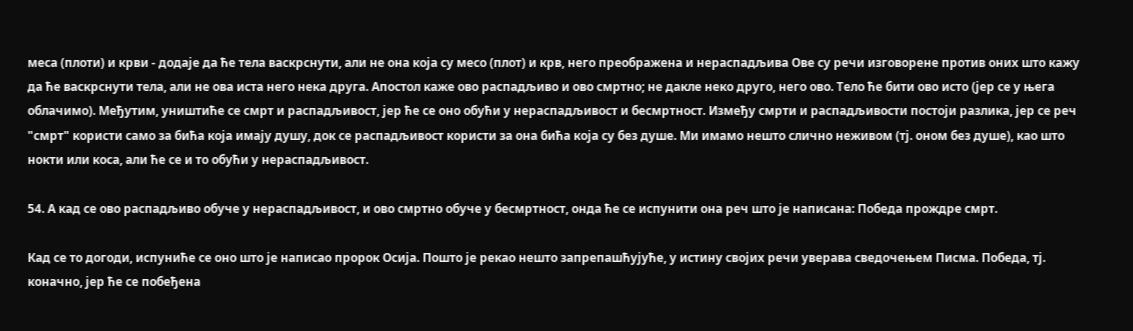меса (плоти) и крви - додаје да ће тела васкрснути, али не она која су месо (плот) и крв, него преображена и нераспадљива Ове су речи изговорене против оних што кажу да ће васкрснути тела, али не ова иста него нека друга. Апостол каже ово распадљиво и ово смртно; не дакле неко друго, него ово. Тело ће бити ово исто (јер се у њега облачимо). Међутим, уништиће се смрт и распадљивост, јер ће се оно обући у нераспадљивост и бесмртност. Између смрти и распадљивости постоји разлика, јер се реч "смрт" користи само за бића која имају душу, док се распадљивост користи за она бића која су без душе. Ми имамо нешто слично неживом (тј. оном без душе), као што нокти или коса, али ће се и то обући у нераспадљивост.

54. А кад се ово распадљиво обуче у нераспадљивост, и ово смртно обуче у бесмртност, онда ће се испунити она реч што је написана: Победа прождре смрт.

Кад се то догоди, испуниће се оно што је написао пророк Осија. Пошто је рекао нешто запрепашћујуће, у истину својих речи уверава сведочењем Писма. Победа, тј. коначно, јер ће се побеђена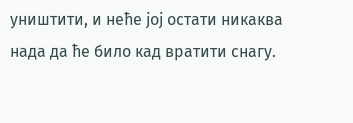уништити, и неће јој остати никаква нада да ће било кад вратити снагу.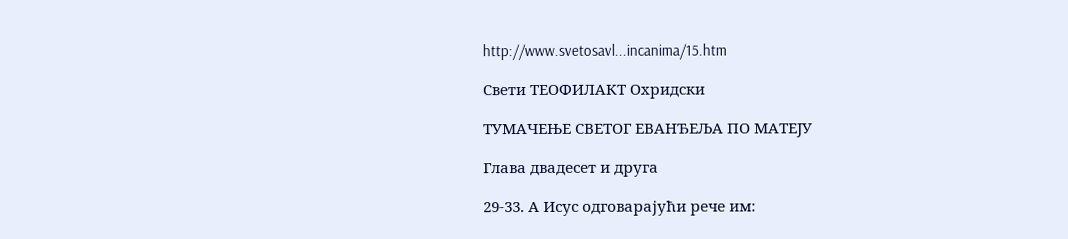http://www.svetosavl...incanima/15.htm

Свети ТЕОФИЛАКТ Охридски

ТУМАЧЕЊЕ СВЕТОГ ЕВАНЂЕЉА ПО МАТЕЈУ

Глава двадесет и друга

29-33. А Исус одговарајући рече им: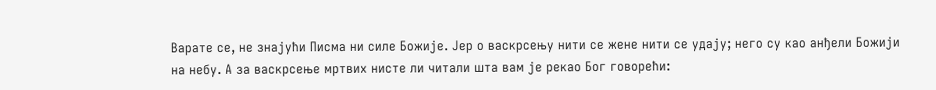Варате се, не знајући Писма ни силе Божије. Јер о васкрсењу нити се жене нити се удају; него су као анђели Божији на небу. А за васкрсење мртвих нисте ли читали шта вам је рекао Бог говорећи: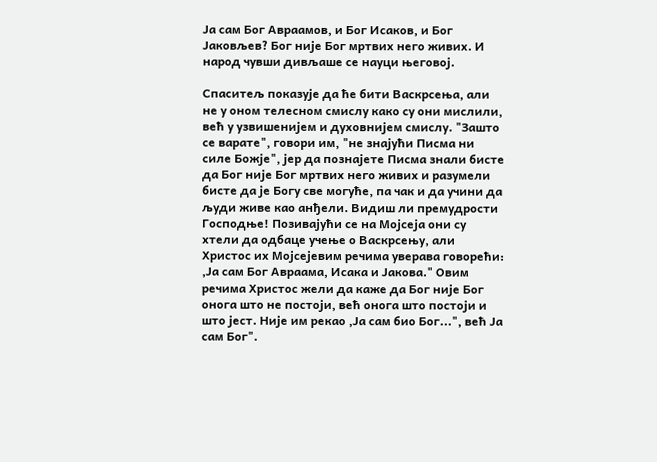Ја сам Бог Авраамов, и Бог Исаков, и Бог Јаковљев? Бог није Бог мртвих него живих. И народ чувши дивљаше се науци његовој.

Спаситељ показује да ће бити Васкрсења, али не у оном телесном смислу како су они мислили, већ у узвишенијем и духовнијем смислу. "Зашто се варате", говори им, "не знајући Писма ни силе Божје", јер да познајете Писма знали бисте да Бог није Бог мртвих него живих и разумели бисте да је Богу све могуће, па чак и да учини да људи живе као анђели. Видиш ли премудрости Господње! Позивајући се на Мојсеја они су хтели да одбаце учење о Васкрсењу, али Христос их Мојсејевим речима уверава говорећи: ,Ја сам Бог Авраама, Исака и Јакова." Овим речима Христос жели да каже да Бог није Бог онога што не постоји, већ онога што постоји и што јест. Није им рекао ,Ја сам био Бог...", већ Ја сам Бог".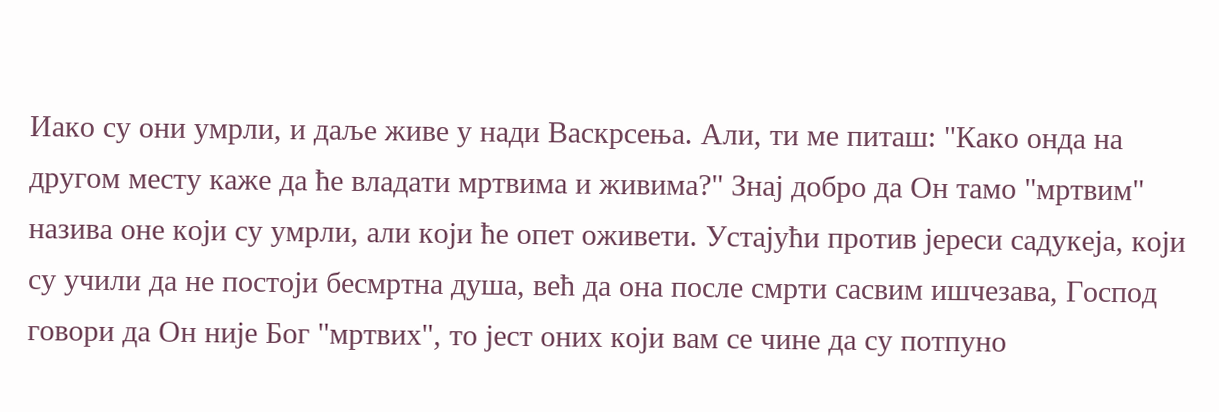Иако су они умрли, и даље живе у нади Васкрсења. Али, ти ме питаш: "Како онда на другом месту каже да ће владати мртвима и живима?" Знај добро да Он тамо "мртвим" назива оне који су умрли, али који ће опет оживети. Устајући против јереси садукеја, који су учили да не постоји бесмртна душа, већ да она после смрти сасвим ишчезава, Господ говори да Он није Бог "мртвих", то јест оних који вам се чине да су потпуно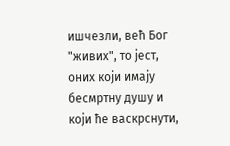ишчезли, већ Бог "живих", то јест, оних који имају бесмртну душу и који ће васкрснути,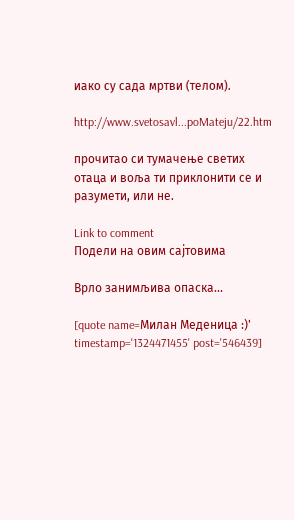иако су сада мртви (телом).

http://www.svetosavl...poMateju/22.htm

прочитао си тумачење светих отаца и воља ти приклонити се и разумети, или не.

Link to comment
Подели на овим сајтовима

Врло занимљива опаска...

[quote name=Милан Меденица :)' timestamp='1324471455' post='546439]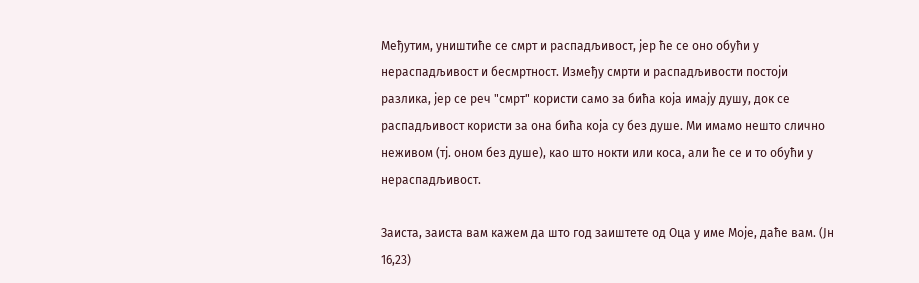Међутим, уништиће се смрт и распадљивост, јер ће се оно обући у нераспадљивост и бесмртност. Између смрти и распадљивости постоји разлика, јер се реч "смрт" користи само за бића која имају душу, док се распадљивост користи за она бића која су без душе. Ми имамо нешто слично неживом (тј. оном без душе), као што нокти или коса, али ће се и то обући у нераспадљивост.

Заиста, заиста вам кажем да што год заиштете од Оца у име Моје, даће вам. (Јн 16,23)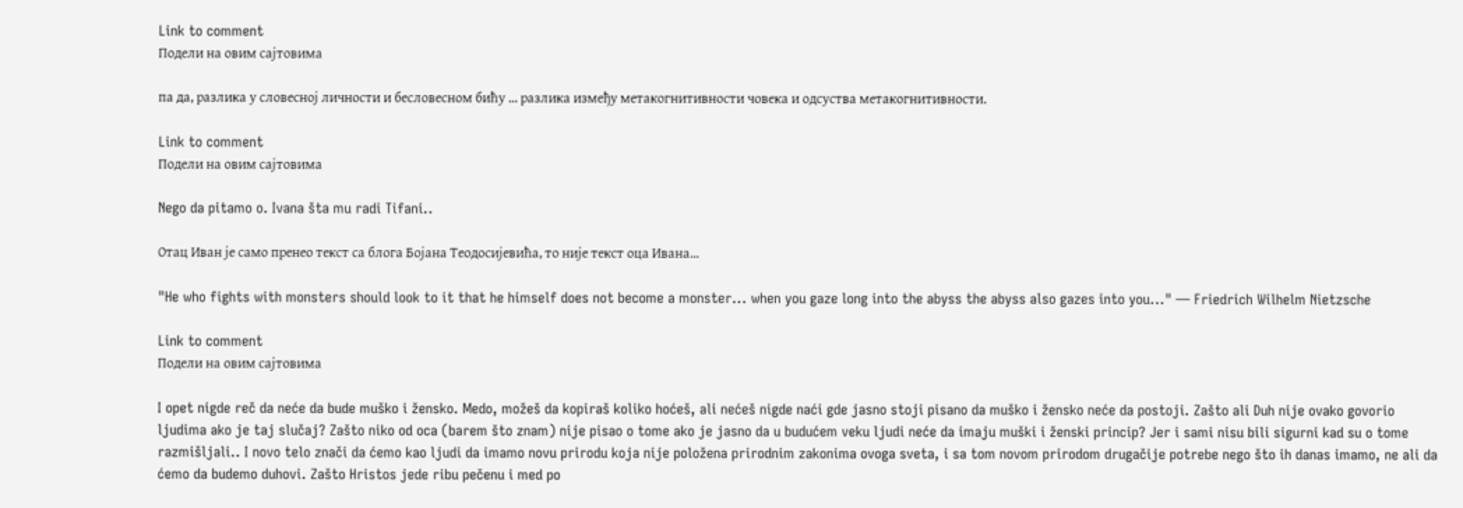Link to comment
Подели на овим сајтовима

па да, разлика у словесној личности и бесловесном бићу ... разлика између метакогнитивности човека и одсуства метакогнитивности.

Link to comment
Подели на овим сајтовима

Nego da pitamo o. Ivana šta mu radi Tifani..

Отац Иван је само пренео текст са блога Бојана Теодосијевића, то није текст оца Ивана...

"He who fights with monsters should look to it that he himself does not become a monster... when you gaze long into the abyss the abyss also gazes into you..." — Friedrich Wilhelm Nietzsche

Link to comment
Подели на овим сајтовима

I opet nigde reč da neće da bude muško i žensko. Medo, možeš da kopiraš koliko hoćeš, ali nećeš nigde naći gde jasno stoji pisano da muško i žensko neće da postoji. Zašto ali Duh nije ovako govorio ljudima ako je taj slučaj? Zašto niko od oca (barem što znam) nije pisao o tome ako je jasno da u budućem veku ljudi neće da imaju muški i ženski princip? Jer i sami nisu bili sigurni kad su o tome razmišljali.. I novo telo znači da ćemo kao ljudi da imamo novu prirodu koja nije položena prirodnim zakonima ovoga sveta, i sa tom novom prirodom drugačije potrebe nego što ih danas imamo, ne ali da ćemo da budemo duhovi. Zašto Hristos jede ribu pečenu i med po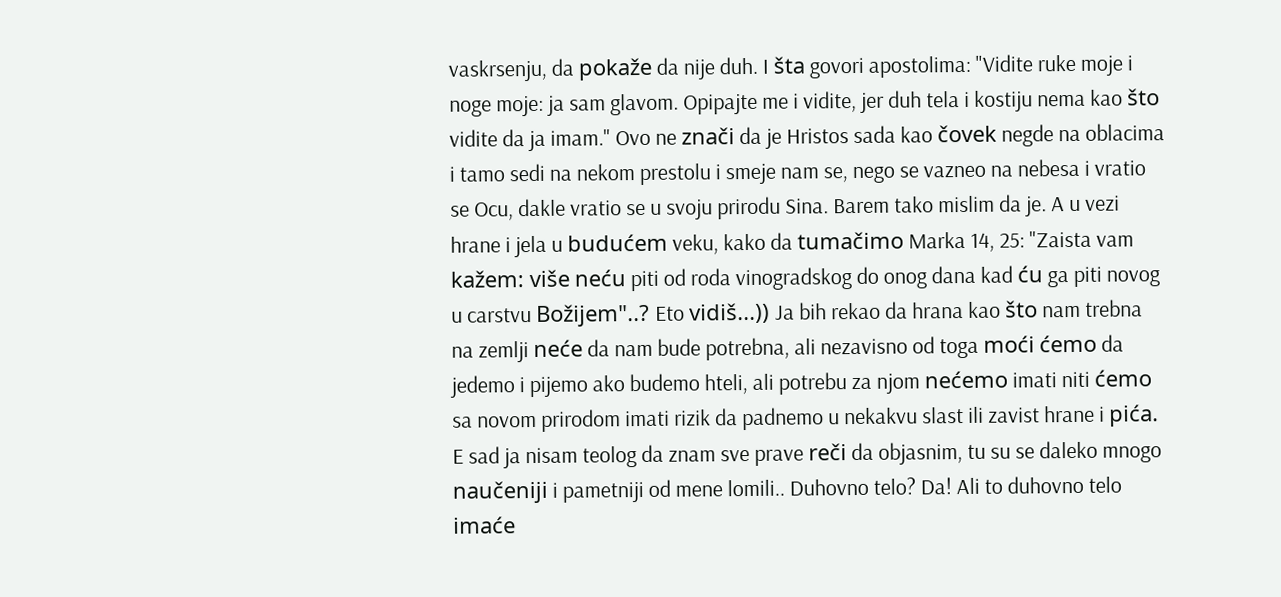vaskrsenju, da pokaže da nije duh. I šta govori apostolima: "Vidite ruke moje i noge moje: ja sam glavom. Opipajte me i vidite, jer duh tela i kostiju nema kao što vidite da ja imam." Ovo ne znači da je Hristos sada kao čovek negde na oblacima i tamo sedi na nekom prestolu i smeje nam se, nego se vazneo na nebesa i vratio se Ocu, dakle vratio se u svoju prirodu Sina. Barem tako mislim da je. A u vezi hrane i jela u budućem veku, kako da tumačimo Marka 14, 25: "Zaista vam kažem: više neću piti od roda vinogradskog do onog dana kad ću ga piti novog u carstvu Božijem"..? Eto vidiš...)) Ja bih rekao da hrana kao što nam trebna na zemlji neće da nam bude potrebna, ali nezavisno od toga moći ćemo da jedemo i pijemo ako budemo hteli, ali potrebu za njom nećemo imati niti ćemo sa novom prirodom imati rizik da padnemo u nekakvu slast ili zavist hrane i pića. E sad ja nisam teolog da znam sve prave reči da objasnim, tu su se daleko mnogo naučeniji i pametniji od mene lomili.. Duhovno telo? Da! Ali to duhovno telo imaće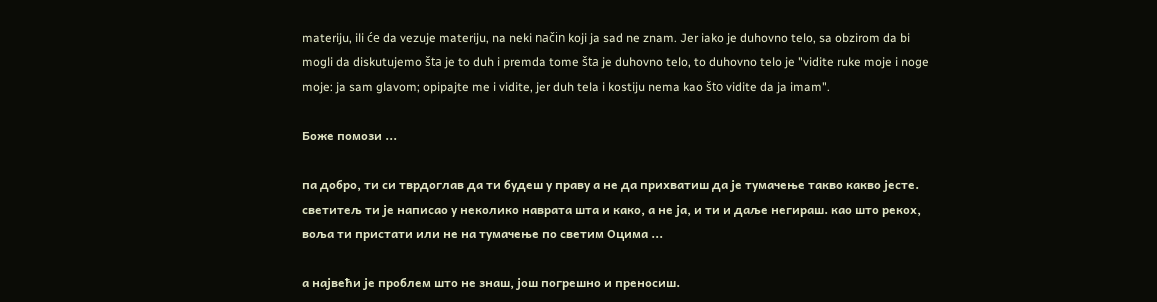materiju, ili će da vezuje materiju, na neki način koji ja sad ne znam. Jer iako je duhovno telo, sa obzirom da bi mogli da diskutujemo šta je to duh i premda tome šta je duhovno telo, to duhovno telo je "vidite ruke moje i noge moje: ja sam glavom; opipajte me i vidite, jer duh tela i kostiju nema kao što vidite da ja imam".

Боже помози ...

па добро, ти си тврдоглав да ти будеш у праву а не да прихватиш да је тумачење такво какво јесте. светитељ ти је написао у неколико наврата шта и како, а не ја, и ти и даље негираш. као што рекох, воља ти пристати или не на тумачење по светим Оцима ...

а највећи је проблем што не знаш, још погрешно и преносиш.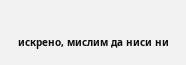искрено, мислим да ниси ни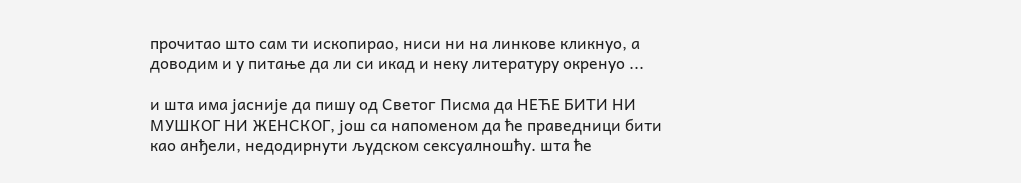прочитао што сам ти ископирао, ниси ни на линкове кликнуо, а доводим и у питање да ли си икад и неку литературу окренуо ...

и шта има јасније да пишу од Светог Писма да НЕЋЕ БИТИ НИ МУШКОГ НИ ЖЕНСКОГ, још са напоменом да ће праведници бити као анђели, недодирнути људском сексуалношћу. шта ће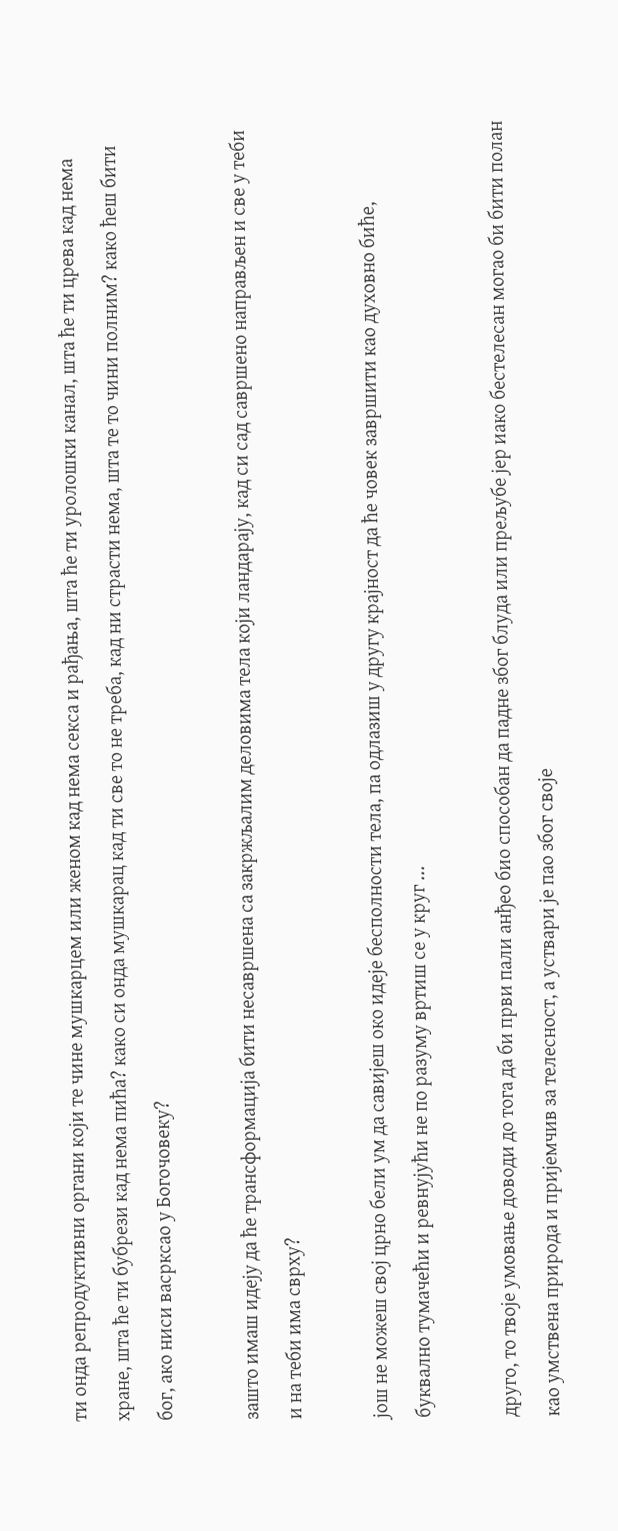ти онда репродуктивни органи који те чине мушкарцем или женом кад нема секса и рађања, шта ће ти уролошки канал, шта ће ти црева кад нема хране, шта ће ти бубрези кад нема пића? како си онда мушкарац кад ти све то не треба, кад ни страсти нема, шта те то чини полним? како ћеш бити бог, ако ниси васрксао у Богочовеку?

зашто имаш идеју да ће трансформација бити несавршена са закржљалим деловима тела који ландарају, кад си сад савршено направљен и све у теби и на теби има сврху?

још не можеш свој црно бели ум да савијеш око идеје бесполности тела, па одлазиш у другу крајност да ће човек завршити као духовно биће, буквално тумачећи и ревнујући не по разуму вртиш се у круг ...

друго, то твоје умовање доводи до тога да би први пали анђео био способан да падне због блуда или прељубе јер иако бестелесан могао би бити полан као умствена природа и пријемчив за телесност, а уствари је пао због своје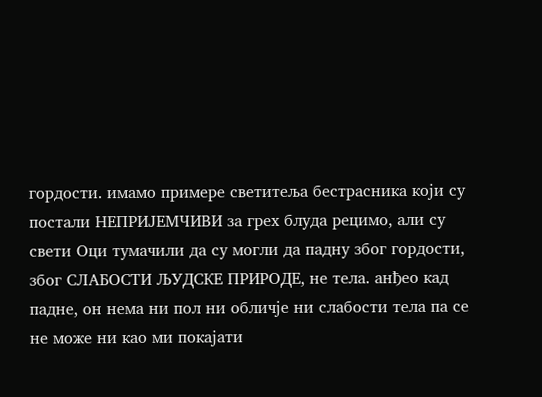гордости. имамо примере светитеља бестрасника који су постали НЕПРИЈЕМЧИВИ за грех блуда рецимо, али су свети Оци тумачили да су могли да падну због гордости, због СЛАБОСТИ ЉУДСКЕ ПРИРОДЕ, не тела. анђео кад падне, он нема ни пол ни обличје ни слабости тела па се не може ни као ми покајати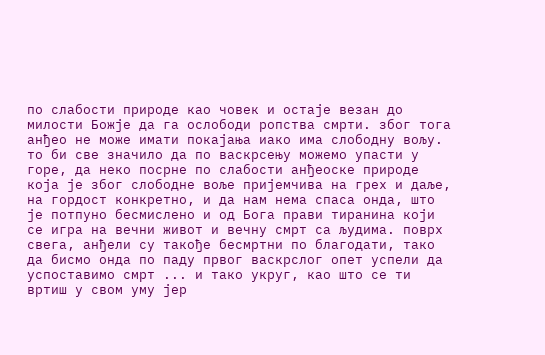по слабости природе као човек и остаје везан до милости Божје да га ослободи ропства смрти. због тога анђео не може имати покајања иако има слободну вољу. то би све значило да по васкрсењу можемо упасти у горе, да неко посрне по слабости анђеоске природе која је због слободне воље пријемчива на грех и даље, на гордост конкретно, и да нам нема спаса онда, што је потпуно бесмислено и од Бога прави тиранина који се игра на вечни живот и вечну смрт са људима. поврх свега, анђели су такође бесмртни по благодати, тако да бисмо онда по паду првог васкрслог опет успели да успоставимо смрт ... и тако укруг, као што се ти вртиш у свом уму јер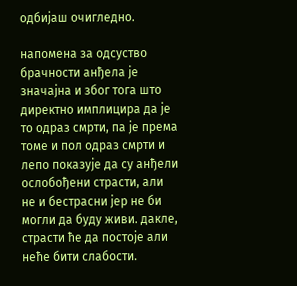одбијаш очигледно.

напомена за одсуство брачности анђела је значајна и због тога што директно имплицира да је то одраз смрти, па је према томе и пол одраз смрти и лепо показује да су анђели ослобођени страсти, али не и бестрасни јер не би могли да буду живи. дакле, страсти ће да постоје али неће бити слабости.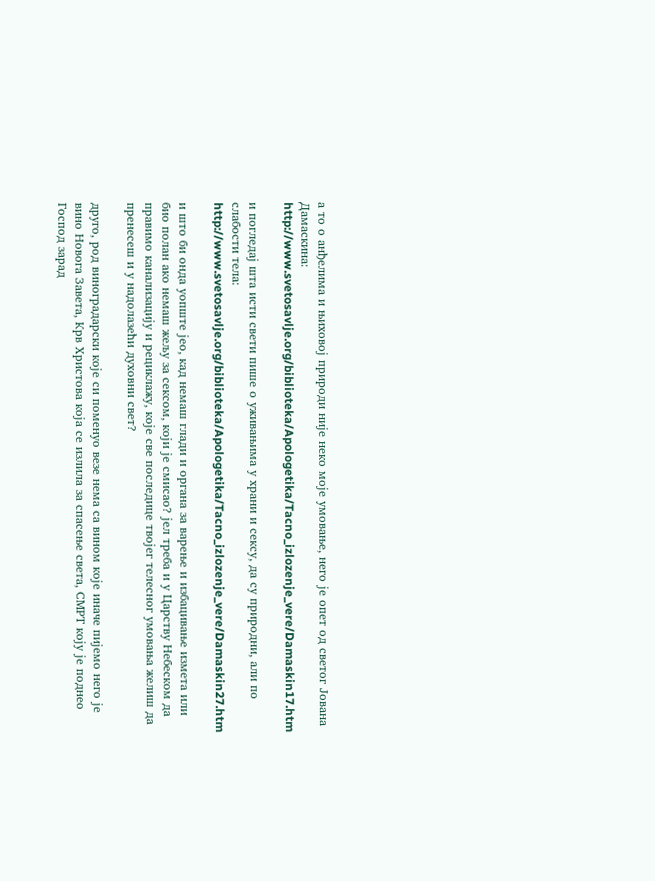а то о анђелима и њиховој природи није неко моје умовање, него је опет од светог Јована Дамаскина: http://www.svetosavlje.org/biblioteka/Apologetika/Tacno_izlozenje_vere/Damaskin17.htm

и погледај шта исти свети пише о уживањима у храни и сексу, да су природни, али по слабости тела: http://www.svetosavlje.org/biblioteka/Apologetika/Tacno_izlozenje_vere/Damaskin27.htm

и што би онда уопште јео, кад немаш глади и органа за варење и избацивање измета или био полан ако немаш жељу за сексом, који је смисао? јел треба и у Царству Небеском да правимо канализацију и рециклажу, које све последице твојег телесног умовања желиш да пренесеш и у надолазећи духовни свет?

друго, род виноградарски које си поменуо везе нема са вином које иначе пијемо него је вино Новога Завета, Крв Христова која се излила за спасење света, СМРТ коју је поднео Господ зарад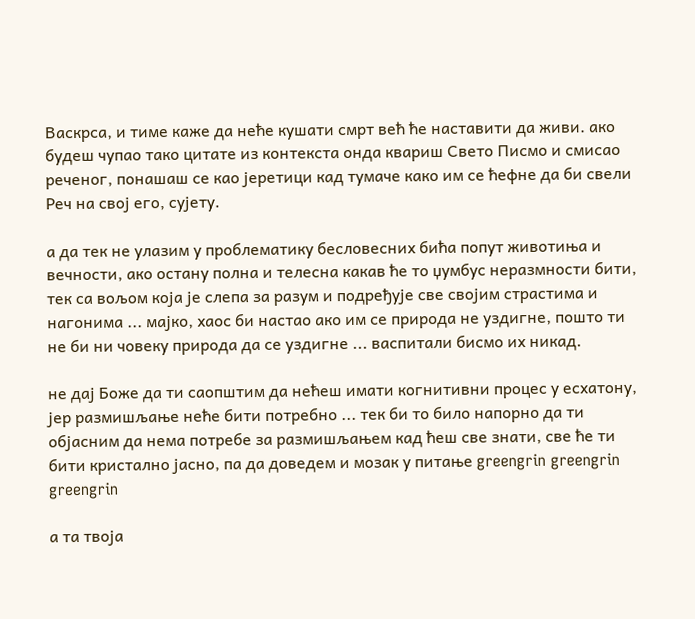Васкрса, и тиме каже да неће кушати смрт већ ће наставити да живи. ако будеш чупао тако цитате из контекста онда квариш Свето Писмо и смисао реченог, понашаш се као јеретици кад тумаче како им се ћефне да би свели Реч на свој его, сујету.

а да тек не улазим у проблематику бесловесних бића попут животиња и вечности, ако остану полна и телесна какав ће то џумбус неразмности бити, тек са вољом која је слепа за разум и подређује све својим страстима и нагонима ... мајко, хаос би настао ако им се природа не уздигне, пошто ти не би ни човеку природа да се уздигне ... васпитали бисмо их никад.

не дај Боже да ти саопштим да нећеш имати когнитивни процес у есхатону, јер размишљање неће бити потребно ... тек би то било напорно да ти објасним да нема потребе за размишљањем кад ћеш све знати, све ће ти бити кристално јасно, па да доведем и мозак у питање greengrin greengrin greengrin

а та твоја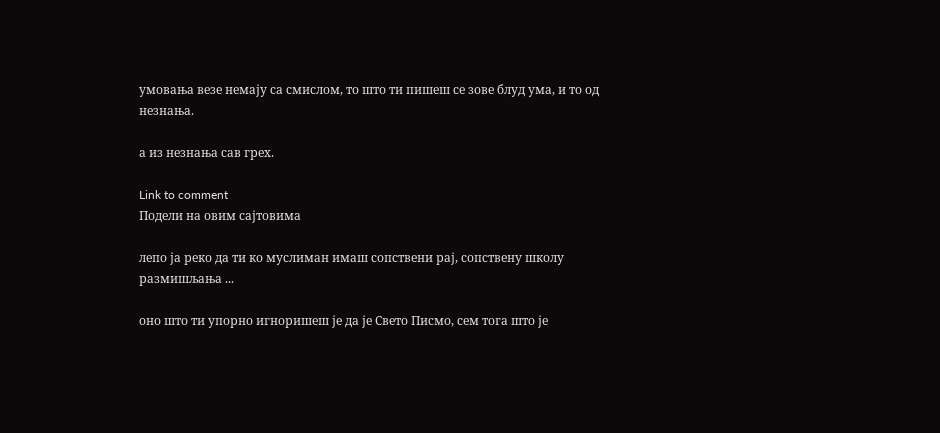умовања везе немају са смислом, то што ти пишеш се зове блуд ума, и то од незнања.

а из незнања сав грех.

Link to comment
Подели на овим сајтовима

лепо ја реко да ти ко муслиман имаш сопствени рај, сопствену школу размишљања ...

оно што ти упорно игноришеш је да је Свето Писмо, сем тога што је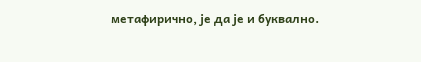метафирично, је да је и буквално.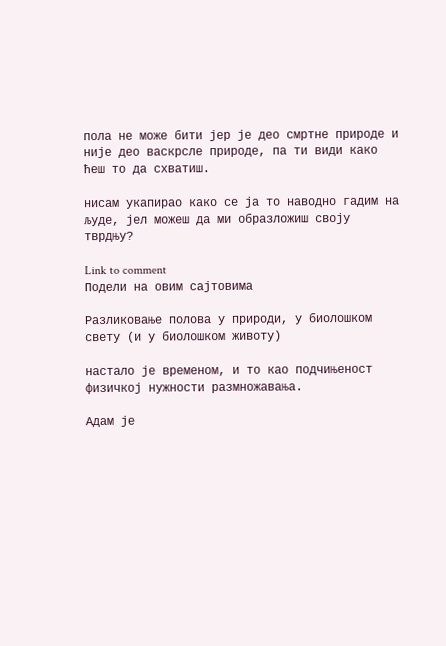пола не може бити јер је део смртне природе и није део васкрсле природе, па ти види како ћеш то да схватиш.

нисам укапирао како се ја то наводно гадим на људе, јел можеш да ми образложиш своју тврдњу?

Link to comment
Подели на овим сајтовима

Разликовање полова у природи, у биолошком свету (и у биолошком животу)

настало је временом, и то као подчињеност физичкој нужности размножавања.

Адам је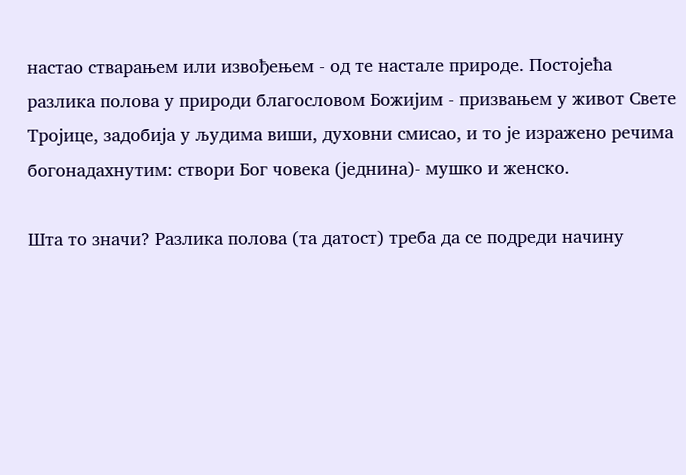настао ствaрањем или извођењем - од те настале природе. Постојећа разлика полова у природи благословом Божијим - призвањем у живот Свете Тројице, задобија у људима виши, духовни смисао, и то је изражено речима богонадахнутим: створи Бог човека (једнина)- мушко и женско.

Шта то значи? Разлика полова (та датост) треба да се подреди начину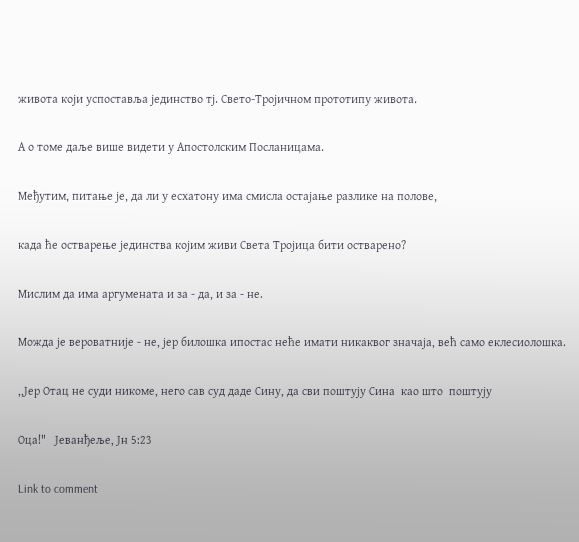живота који успоставља јединство тј. Свето-Тројичном прототипу живота.

А о томе даље више видети у Апостолским Посланицама.

Међутим, питање је, да ли у есхатону има смисла остајање разлике на полове,

када ће остварење јединства којим живи Света Тројица бити остварено?

Мислим да има аргумената и за - да, и за - не.

Можда је вероватније - не, јер билошка ипостас неће имати никаквог значаја, већ само еклесиолошка.

,,Јер Отац не суди никоме, него сав суд даде Сину, да сви поштују Сина  као што  поштују

Оца!"   Јеванђеље, Јн 5:23

Link to comment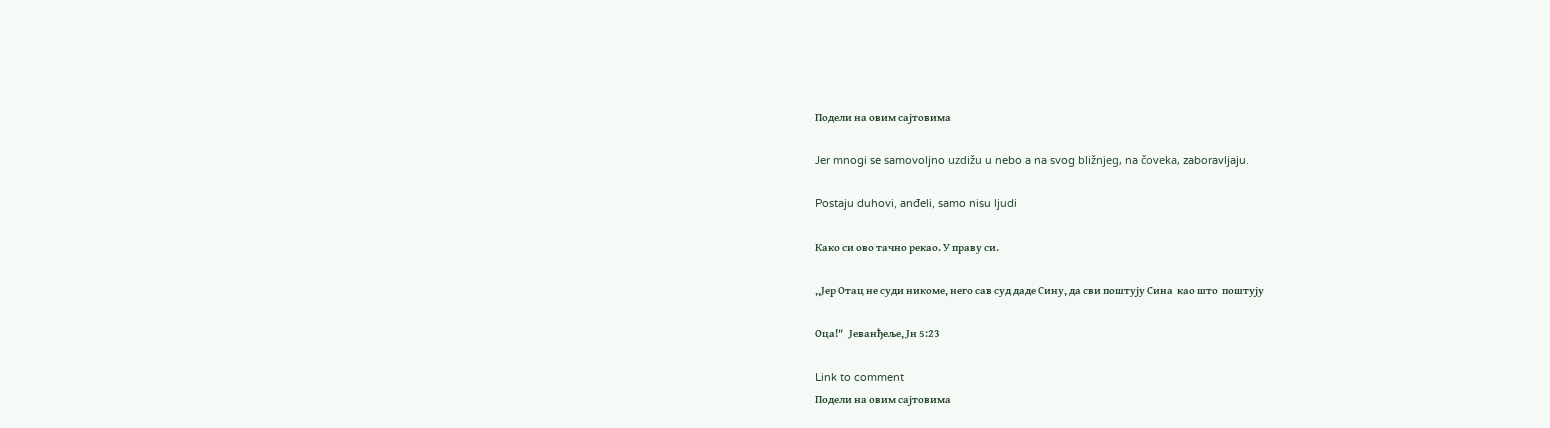Подели на овим сајтовима

Jer mnogi se samovoljno uzdižu u nebo a na svog bližnjeg, na čoveka, zaboravljaju.

Postaju duhovi, anđeli, samo nisu ljudi

Како си ово тачно рекао. У праву си.

,,Јер Отац не суди никоме, него сав суд даде Сину, да сви поштују Сина  као што  поштују

Оца!"   Јеванђеље, Јн 5:23

Link to comment
Подели на овим сајтовима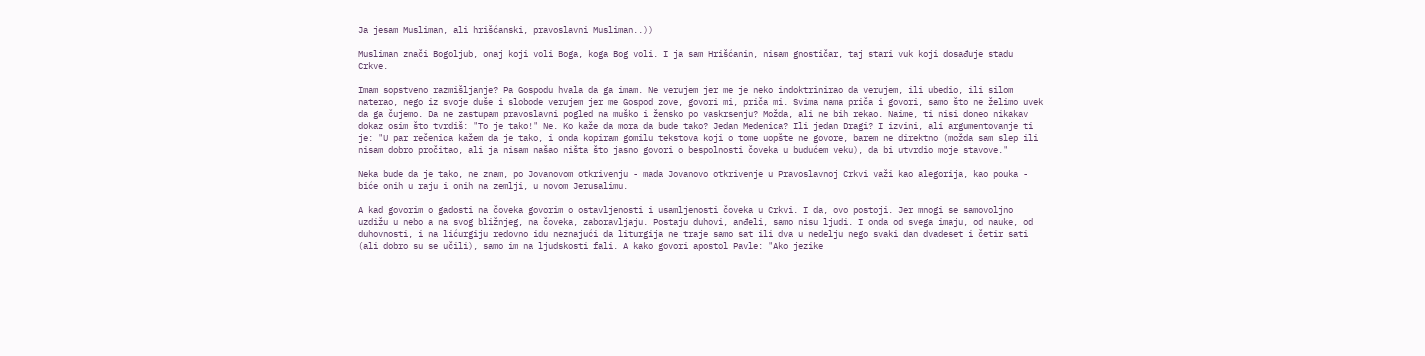Ja jesam Musliman, ali hrišćanski, pravoslavni Musliman..))

Musliman znači Bogoljub, onaj koji voli Boga, koga Bog voli. I ja sam Hrišćanin, nisam gnostičar, taj stari vuk koji dosađuje stadu Crkve.

Imam sopstveno razmišljanje? Pa Gospodu hvala da ga imam. Ne verujem jer me je neko indoktrinirao da verujem, ili ubedio, ili silom naterao, nego iz svoje duše i slobode verujem jer me Gospod zove, govori mi, priča mi. Svima nama priča i govori, samo što ne želimo uvek da ga čujemo. Da ne zastupam pravoslavni pogled na muško i žensko po vaskrsenju? Možda, ali ne bih rekao. Naime, ti nisi doneo nikakav dokaz osim što tvrdiš: "To je tako!" Ne. Ko kaže da mora da bude tako? Jedan Medenica? Ili jedan Dragi? I izvini, ali argumentovanje ti je: "U par rečenica kažem da je tako, i onda kopiram gomilu tekstova koji o tome uopšte ne govore, barem ne direktno (možda sam slep ili nisam dobro pročitao, ali ja nisam našao ništa što jasno govori o bespolnosti čoveka u budućem veku), da bi utvrdio moje stavove."

Neka bude da je tako, ne znam, po Jovanovom otkrivenju - mada Jovanovo otkrivenje u Pravoslavnoj Crkvi važi kao alegorija, kao pouka - biće onih u raju i onih na zemlji, u novom Jerusalimu.

A kad govorim o gadosti na čoveka govorim o ostavljenosti i usamljenosti čoveka u Crkvi. I da, ovo postoji. Jer mnogi se samovoljno uzdižu u nebo a na svog bližnjeg, na čoveka, zaboravljaju. Postaju duhovi, anđeli, samo nisu ljudi. I onda od svega imaju, od nauke, od duhovnosti, i na lićurgiju redovno idu neznajući da liturgija ne traje samo sat ili dva u nedelju nego svaki dan dvadeset i četir sati (ali dobro su se učili), samo im na ljudskosti fali. A kako govori apostol Pavle: "Ako jezike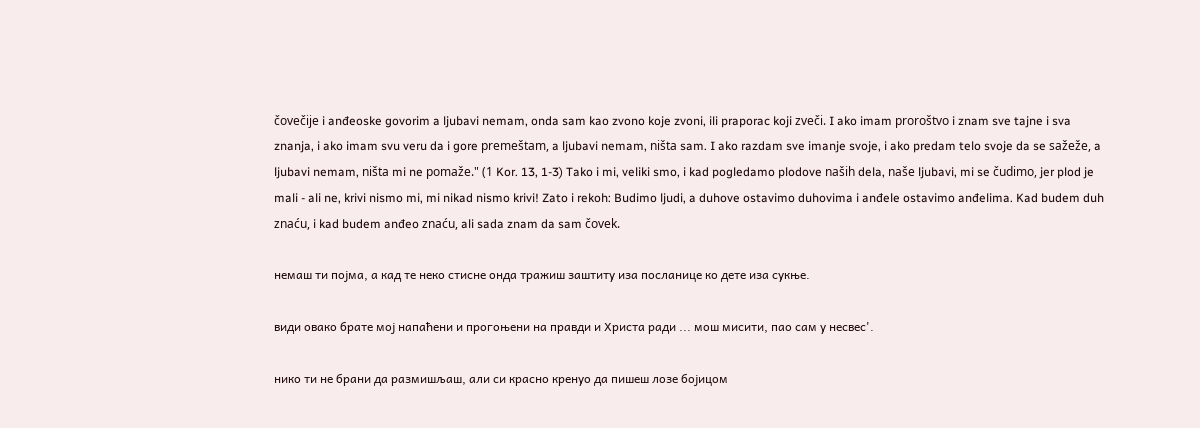čovečije i anđeoske govorim a ljubavi nemam, onda sam kao zvono koje zvoni, ili praporac koji zveči. I ako imam proroštvo i znam sve tajne i sva znanja, i ako imam svu veru da i gore premeštam, a ljubavi nemam, ništa sam. I ako razdam sve imanje svoje, i ako predam telo svoje da se sažeže, a ljubavi nemam, ništa mi ne pomaže." (1 Kor. 13, 1-3) Tako i mi, veliki smo, i kad pogledamo plodove naših dela, naše ljubavi, mi se čudimo, jer plod je mali - ali ne, krivi nismo mi, mi nikad nismo krivi! Zato i rekoh: Budimo ljudi, a duhove ostavimo duhovima i anđele ostavimo anđelima. Kad budem duh znaću, i kad budem anđeo znaću, ali sada znam da sam čovek.

немаш ти појма, а кад те неко стисне онда тражиш заштиту иза посланице ко дете иза сукње.

види овако брате мој напаћени и прогоњени на правди и Христа ради ... мош мисити, пао сам у несвес'.

нико ти не брани да размишљаш, али си красно кренуо да пишеш лозе бојицом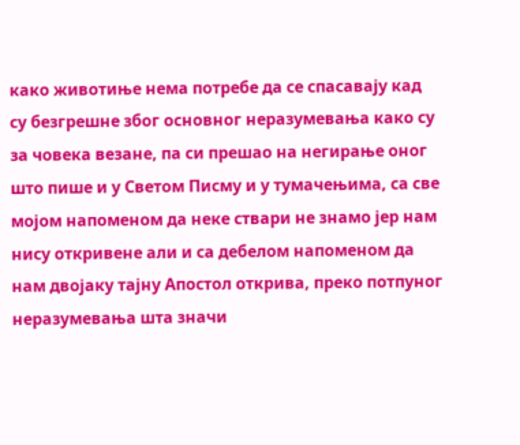како животиње нема потребе да се спасавају кад су безгрешне због основног неразумевања како су за човека везане, па си прешао на негирање оног што пише и у Светом Писму и у тумачењима, са све мојом напоменом да неке ствари не знамо јер нам нису откривене али и са дебелом напоменом да нам двојаку тајну Апостол открива, преко потпуног неразумевања шта значи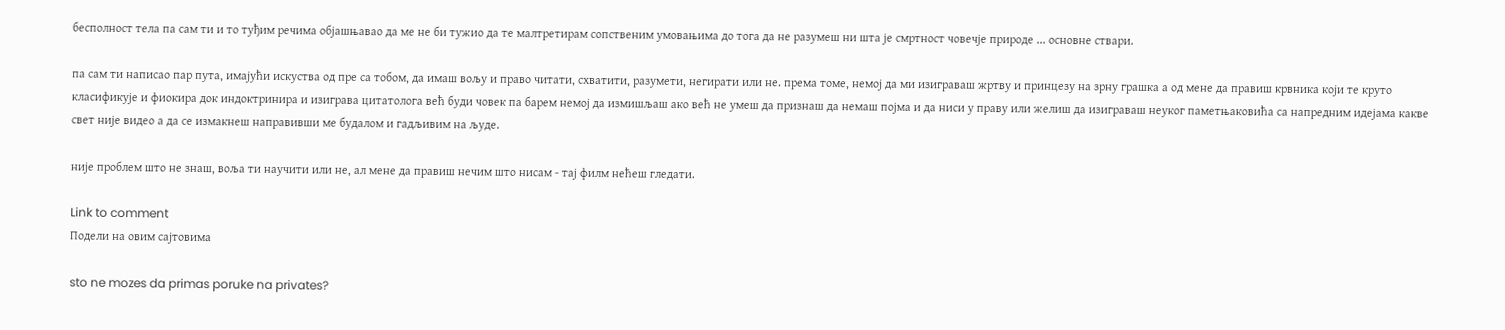бесполност тела па сам ти и то туђим речима објашњавао да ме не би тужио да те малтретирам сопственим умовањима до тога да не разумеш ни шта је смртност човечје природе ... основне ствари.

па сам ти написао пар пута, имајући искуства од пре са тобом, да имаш вољу и право читати, схватити, разумети, негирати или не. према томе, немој да ми изиграваш жртву и принцезу на зрну грашка а од мене да правиш крвника који те круто класификује и фиокира док индоктринира и изиграва цитатолога већ буди човек па барем немој да измишљаш ако већ не умеш да признаш да немаш појма и да ниси у праву или желиш да изиграваш неуког паметњаковића са напредним идејама какве свет није видео а да се измакнеш направивши ме будалом и гадљивим на људе.

није проблем што не знаш, воља ти научити или не, ал мене да правиш нечим што нисам - тај филм нећеш гледати.

Link to comment
Подели на овим сајтовима

sto ne mozes da primas poruke na privates?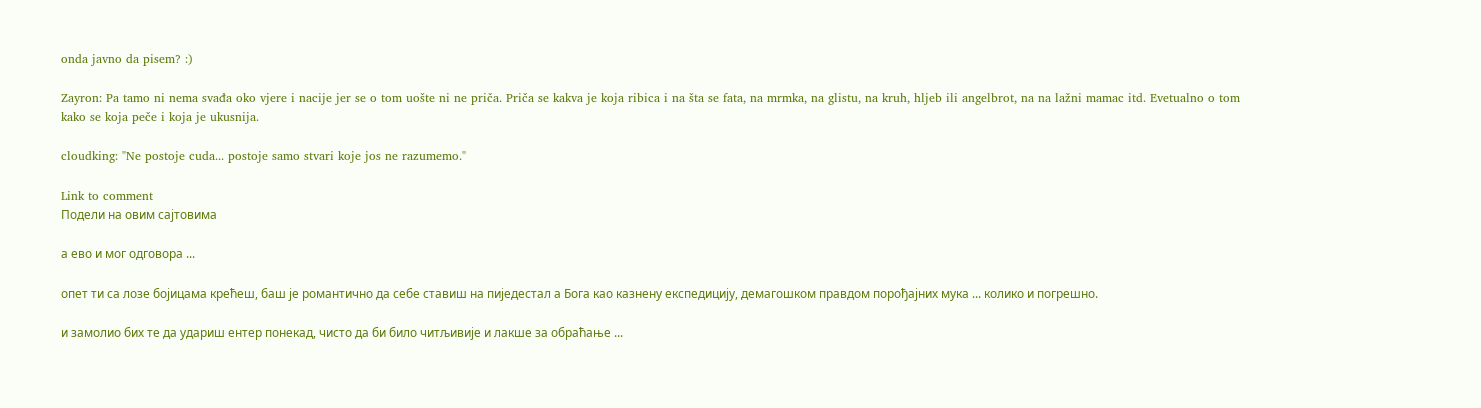onda javno da pisem? :)

Zayron: Pa tamo ni nema svađa oko vjere i nacije jer se o tom uošte ni ne priča. Priča se kakva je koja ribica i na šta se fata, na mrmka, na glistu, na kruh, hljeb ili angelbrot, na na lažni mamac itd. Evetualno o tom kako se koja peče i koja je ukusnija.

cloudking: "Ne postoje cuda... postoje samo stvari koje jos ne razumemo."

Link to comment
Подели на овим сајтовима

а ево и мог одговора ...

опет ти са лозе бојицама крећеш, баш је романтично да себе ставиш на пиједестал а Бога као казнену експедицију, демагошком правдом порођајних мука ... колико и погрешно.

и замолио бих те да удариш ентер понекад, чисто да би било читљивије и лакше за обраћање ...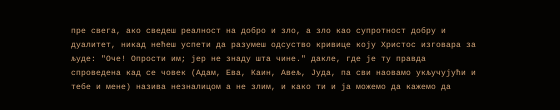пре свега, ако сведеш реалност на добро и зло, а зло као супротност добру и дуалитет, никад нећеш успети да разумеш одсуство кривице коју Христос изговара за људе: "Оче! Опрости им; јер не знаду шта чине." дакле, где је ту правда спроведена кад се човек (Адам, Ева, Каин, Авељ, Јуда, па сви наовамо укључујући и тебе и мене) назива незналицом а не злим, и како ти и ја можемо да кажемо да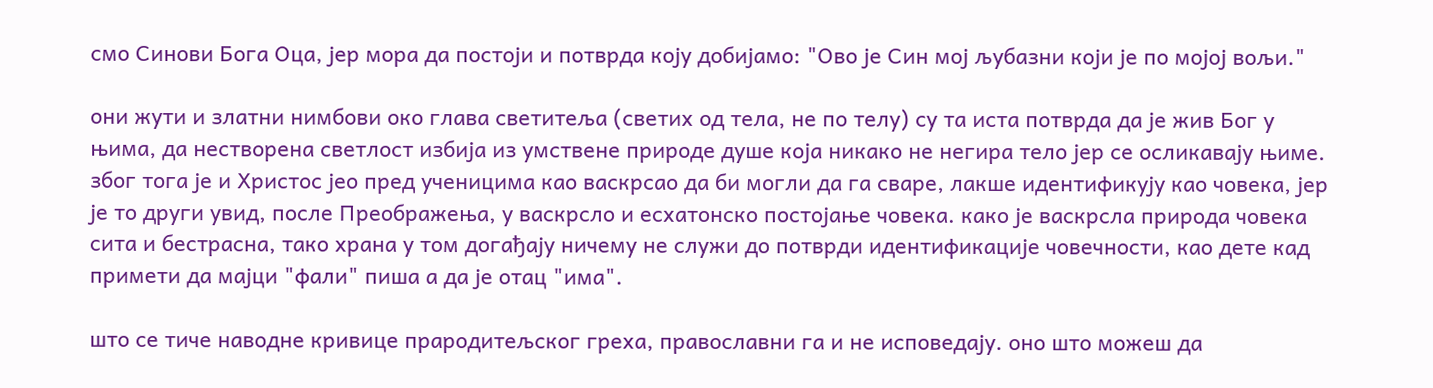смо Синови Бога Оца, јер мора да постоји и потврда коју добијамо: "Ово је Син мој љубазни који је по мојој вољи."

они жути и златни нимбови око глава светитеља (светих од тела, не по телу) су та иста потврда да је жив Бог у њима, да нестворена светлост избија из умствене природе душе која никако не негира тело јер се осликавају њиме. због тога је и Христос јео пред ученицима као васкрсао да би могли да га сваре, лакше идентификују као човека, јер је то други увид, после Преображења, у васкрсло и есхатонско постојање човека. како је васкрсла природа човека сита и бестрасна, тако храна у том догађају ничему не служи до потврди идентификације човечности, као дете кад примети да мајци "фали" пиша а да је отац "има".

што се тиче наводне кривице прародитељског греха, православни га и не исповедају. оно што можеш да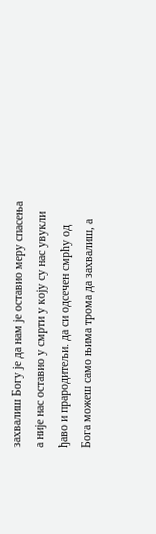захвалиш Богу је да нам је оставио меру спасења а није нас оставио у смрти у коју су нас увукли ђаво и прародитељи. да си одсечен смрћу од Бога можеш само њима трома да захвалиш, а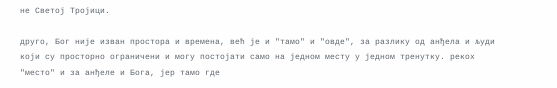не Светој Тројици.

друго, Бог није изван простора и времена, већ је и "тамо" и "овде", за разлику од анђела и људи који су просторно ограничени и могу постојати само на једном месту у једном тренутку. рекох "место" и за анђеле и Бога, јер тамо где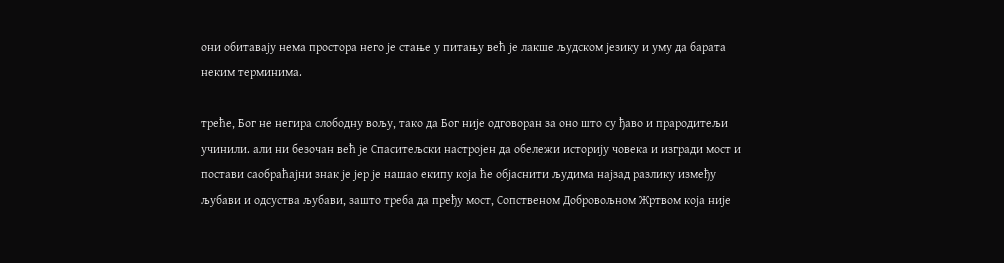они обитавају нема простора него је стање у питању већ је лакше људском језику и уму да барата неким терминима.

треће, Бог не негира слободну вољу, тако да Бог није одговоран за оно што су ђаво и прародитељи учинили. али ни безочан већ је Спаситељски настројен да обележи историју човека и изгради мост и постави саобраћајни знак је јер је нашао екипу која ће објаснити људима најзад разлику између љубави и одсуства љубави, зашто треба да пређу мост, Сопственом Добровољном Жртвом која није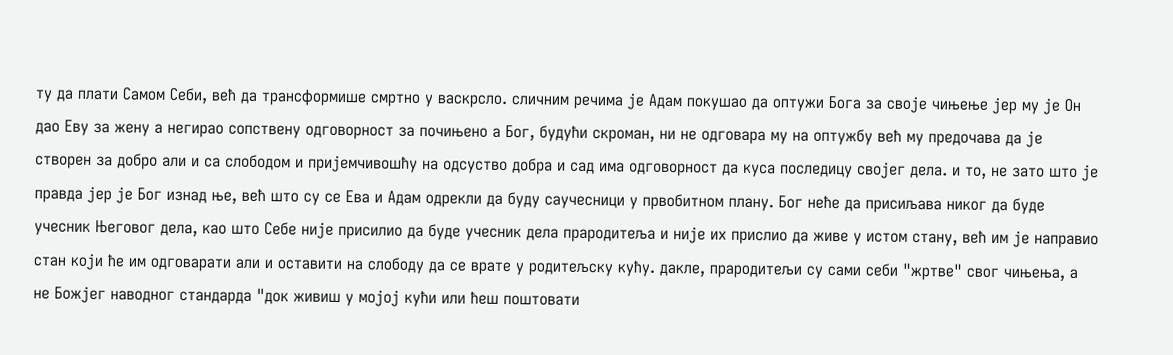ту да плати Самом Себи, већ да трансформише смртно у васкрсло. сличним речима је Адам покушао да оптужи Бога за своје чињење јер му је Он дао Еву за жену а негирао сопствену одговорност за почињено а Бог, будући скроман, ни не одговара му на оптужбу већ му предочава да је створен за добро али и са слободом и пријемчивошћу на одсуство добра и сад има одговорност да куса последицу својег дела. и то, не зато што је правда јер је Бог изнад ње, већ што су се Ева и Адам одрекли да буду саучесници у првобитном плану. Бог неће да присиљава никог да буде учесник Његовог дела, као што Себе није присилио да буде учесник дела прародитеља и није их прислио да живе у истом стану, већ им је направио стан који ће им одговарати али и оставити на слободу да се врате у родитељску кућу. дакле, прародитељи су сами себи "жртве" свог чињења, а не Божјег наводног стандарда "док живиш у мојој кући или ћеш поштовати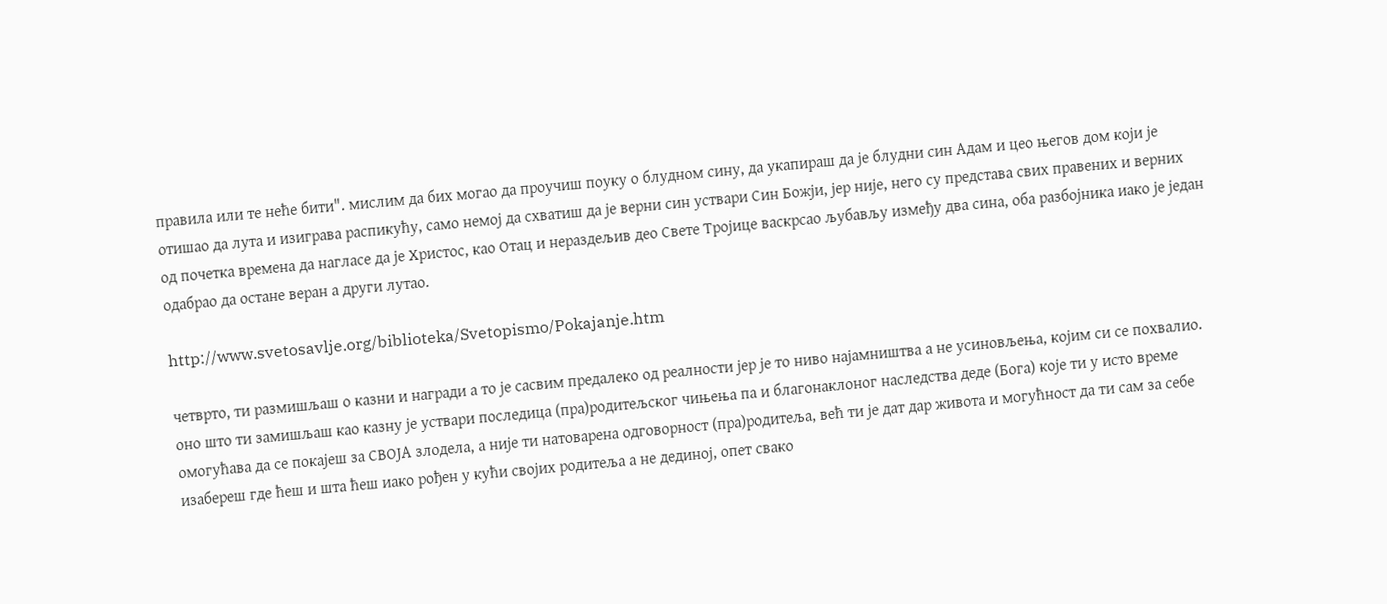правила или те неће бити". мислим да бих могао да проучиш поуку о блудном сину, да укапираш да је блудни син Адам и цео његов дом који је отишао да лута и изиграва распикућу, само немој да схватиш да је верни син уствари Син Божји, јер није, него су представа свих правених и верних од почетка времена да нагласе да је Христос, као Отац и нераздељив део Свете Тројице васкрсао љубављу између два сина, оба разбојника иако је један одабрао да остане веран а други лутао.

http://www.svetosavlje.org/biblioteka/Svetopismo/Pokajanje.htm

четврто, ти размишљаш о казни и награди а то је сасвим предалеко од реалности јер је то ниво најамништва а не усиновљења, којим си се похвалио. оно што ти замишљаш као казну је уствари последица (пра)родитељског чињења па и благонаклоног наследства деде (Бога) које ти у исто време омогућава да се покајеш за СВОЈА злодела, а није ти натоварена одговорност (пра)родитеља, већ ти је дат дар живота и могућност да ти сам за себе изабереш где ћеш и шта ћеш иако рођен у кући својих родитеља а не дединој, опет свако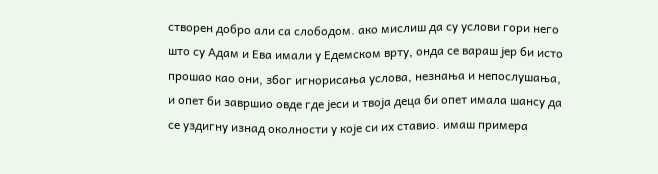створен добро али са слободом. ако мислиш да су услови гори него што су Адам и Ева имали у Едемском врту, онда се вараш јер би исто прошао као они, због игнорисања услова, незнања и непослушања, и опет би завршио овде где јеси и твоја деца би опет имала шансу да се уздигну изнад околности у које си их ставио. имаш примера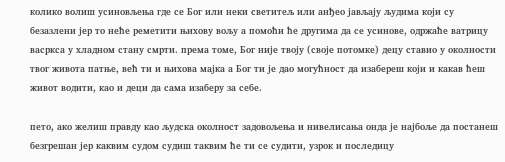колико волиш усиновљења где се Бог или неки светитељ или анђео јављају људима који су безазлени јер то неће реметити њихову вољу а помоћи ће другима да се усинове, одржаће ватрицу васркса у хладном стану смрти. према томе, Бог није твоју (своје потомке) децу ставио у околности твог живота патње, већ ти и њихова мајка а Бог ти је дао могућност да изабереш који и какав ћеш живот водити, као и деци да сама изаберу за себе.

пето, ако желиш правду као људска околност задовољења и нивелисања онда је најбоље да постанеш безгрешан јер каквим судом судиш таквим ће ти се судити, узрок и последицу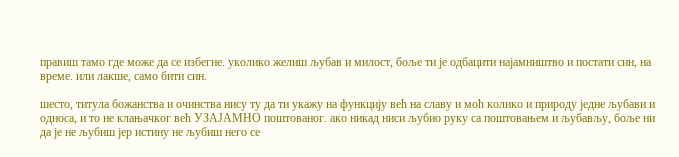правиш тамо где може да се избегне. уколико желиш љубав и милост, боље ти је одбацити најамништво и постати син, на време. или лакше, само бити син.

шесто, титула божанства и очинства нису ту да ти укажу на функцију већ на славу и моћ колико и природу једне љубави и односа, и то не клањачког већ УЗАЈАМНО поштованог. ако никад ниси љубио руку са поштовањем и љубављу, боље ни да је не љубиш јер истину не љубиш него се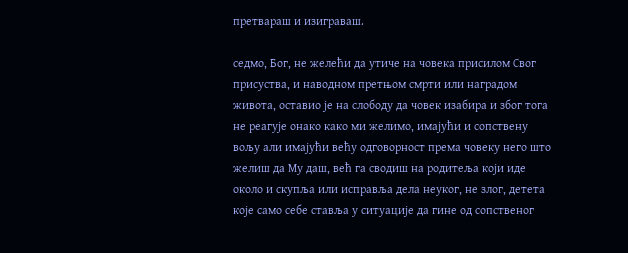претвараш и изиграваш.

седмо, Бог, не желећи да утиче на човека присилом Свог присуства, и наводном претњом смрти или наградом живота, оставио је на слободу да човек изабира и због тога не реагује онако како ми желимо, имајући и сопствену вољу али имајући већу одговорност према човеку него што желиш да Му даш, већ га сводиш на родитеља који иде около и скупља или исправља дела неуког, не злог, детета које само себе ставља у ситуације да гине од сопственог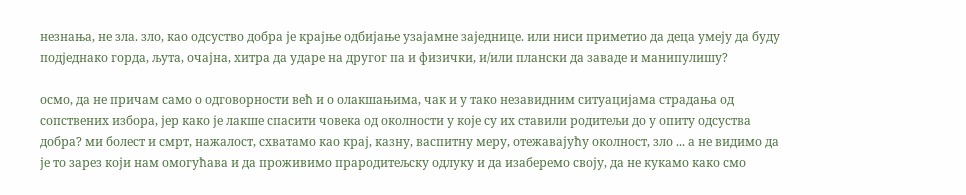незнања, не зла. зло, као одсуство добра је крајње одбијање узајамне заједнице. или ниси приметио да деца умеју да буду подједнако горда, љута, очајна, хитра да ударе на другог па и физички, и/или плански да заваде и манипулишу?

осмо, да не причам само о одговорности већ и о олакшањима, чак и у тако незавидним ситуацијама страдања од сопствених избора, јер како је лакше спасити човека од околности у које су их ставили родитељи до у опиту одсуства добра? ми болест и смрт, нажалост, схватамо као крај, казну, васпитну меру, отежавајућу околност, зло ... а не видимо да је то зарез који нам омогућава и да проживимо прародитељску одлуку и да изаберемо своју, да не кукамо како смо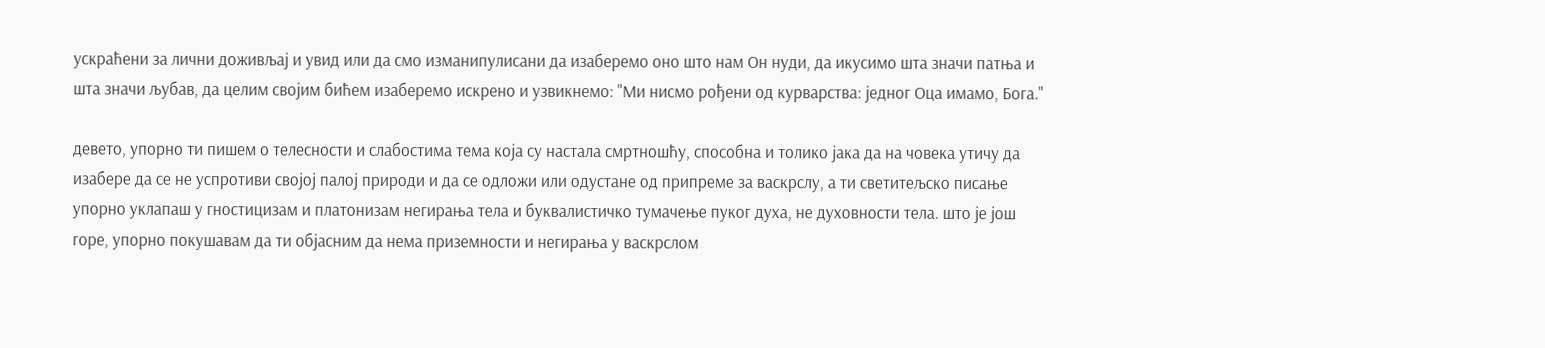ускраћени за лични доживљај и увид или да смо изманипулисани да изаберемо оно што нам Он нуди, да икусимо шта значи патња и шта значи љубав, да целим својим бићем изаберемо искрено и узвикнемо: "Ми нисмо рођени од курварства: једног Оца имамо, Бога."

девето, упорно ти пишем о телесности и слабостима тема која су настала смртношћу, способна и толико јака да на човека утичу да изабере да се не успротиви својој палој природи и да се одложи или одустане од припреме за васкрслу, а ти светитељско писање упорно уклапаш у гностицизам и платонизам негирања тела и буквалистичко тумачење пуког духа, не духовности тела. што је још горе, упорно покушавам да ти објасним да нема приземности и негирања у васкрслом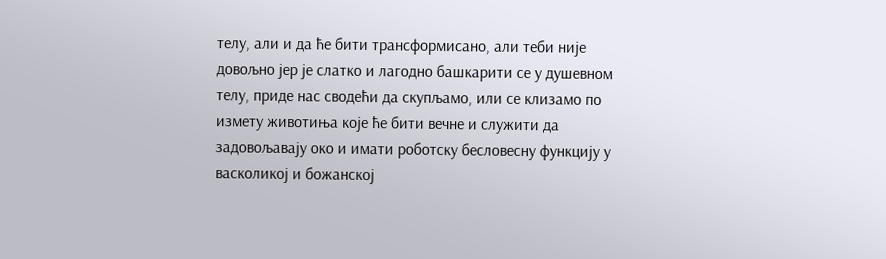телу, али и да ће бити трансформисано, али теби није довољно јер је слатко и лагодно башкарити се у душевном телу, приде нас сводећи да скупљамо, или се клизамо по измету животиња које ће бити вечне и служити да задовољавају око и имати роботску бесловесну функцију у васколикој и божанској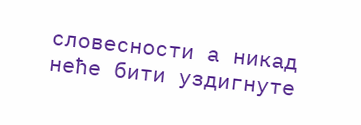словесности а никад неће бити уздигнуте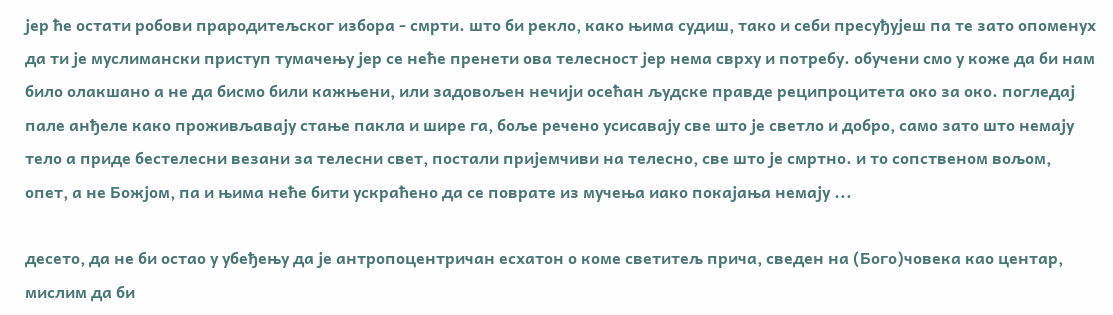јер ће остати робови прародитељског избора - смрти. што би рекло, како њима судиш, тако и себи пресуђујеш па те зато опоменух да ти је муслимански приступ тумачењу јер се неће пренети ова телесност јер нема сврху и потребу. обучени смо у коже да би нам било олакшано а не да бисмо били кажњени, или задовољен нечији осећан људске правде реципроцитета око за око. погледај пале анђеле како проживљавају стање пакла и шире га, боље речено усисавају све што је светло и добро, само зато што немају тело а приде бестелесни везани за телесни свет, постали пријемчиви на телесно, све што је смртно. и то сопственом вољом, опет, а не Божјом, па и њима неће бити ускраћено да се поврате из мучења иако покајања немају ...

десето, да не би остао у убеђењу да је антропоцентричан есхатон о коме светитељ прича, сведен на (Бого)човека као центар, мислим да би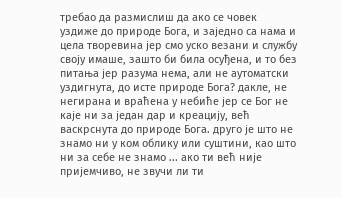требао да размислиш да ако се човек уздиже до природе Бога, и заједно са нама и цела творевина јер смо уско везани и службу своју имаше, зашто би била осуђена, и то без питања јер разума нема, али не аутоматски уздигнута, до исте природе Бога? дакле, не негирана и враћена у небиће јер се Бог не каје ни за један дар и креацију, већ васкрснута до природе Бога. друго је што не знамо ни у ком облику или суштини, као што ни за себе не знамо ... ако ти већ није пријемчиво, не звучи ли ти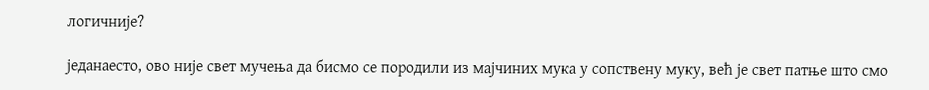логичније?

једанаесто, ово није свет мучења да бисмо се породили из мајчиних мука у сопствену муку, већ је свет патње што смо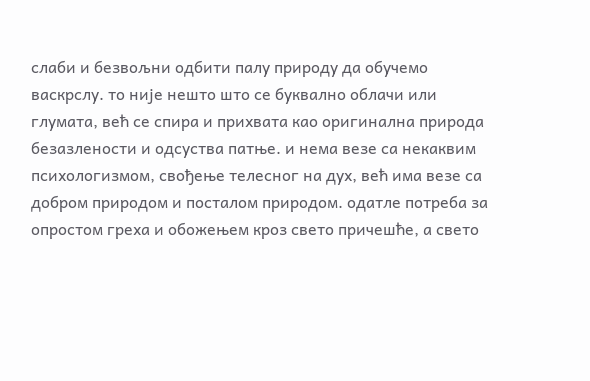слаби и безвољни одбити палу природу да обучемо васкрслу. то није нешто што се буквално облачи или глумата, већ се спира и прихвата као оригинална природа безазлености и одсуства патње. и нема везе са некаквим психологизмом, свођење телесног на дух, већ има везе са добром природом и посталом природом. одатле потреба за опростом греха и обожењем кроз свето причешће, а свето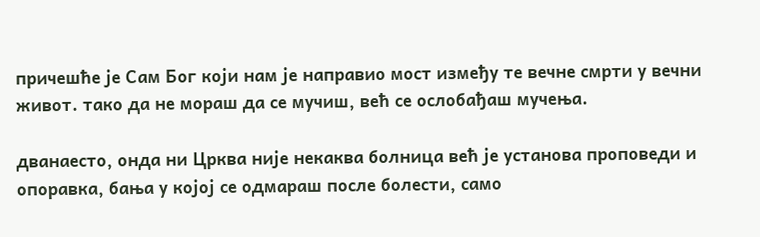причешће је Сам Бог који нам је направио мост између те вечне смрти у вечни живот. тако да не мораш да се мучиш, већ се ослобађаш мучења.

дванаесто, онда ни Црква није некаква болница већ је установа проповеди и опоравка, бања у којој се одмараш после болести, само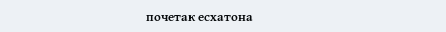почетак есхатона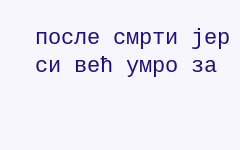после смрти јер си већ умро за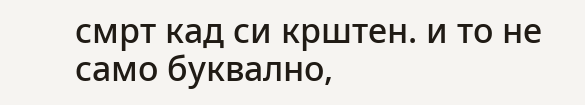смрт кад си крштен. и то не само буквално,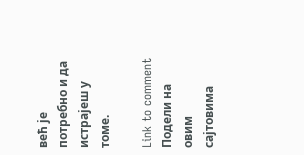већ је потребно и да истрајеш у томе.

Link to comment
Подели на овим сајтовима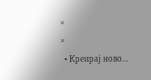×
×
  • Креирај ново...